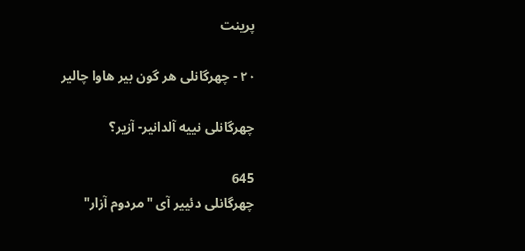پرینت

۲۰ - چهرگانلی هر گون بير هاوا چالير

چهرگانلی نييه آلدانير- آزير؟

645
چهرگانلی دئيير آی "مردوم آزار"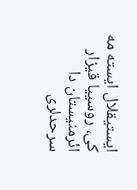ايستيقلال ايسته مه کی، روسييا قيزار
ائرمنيستان دا سرحدلری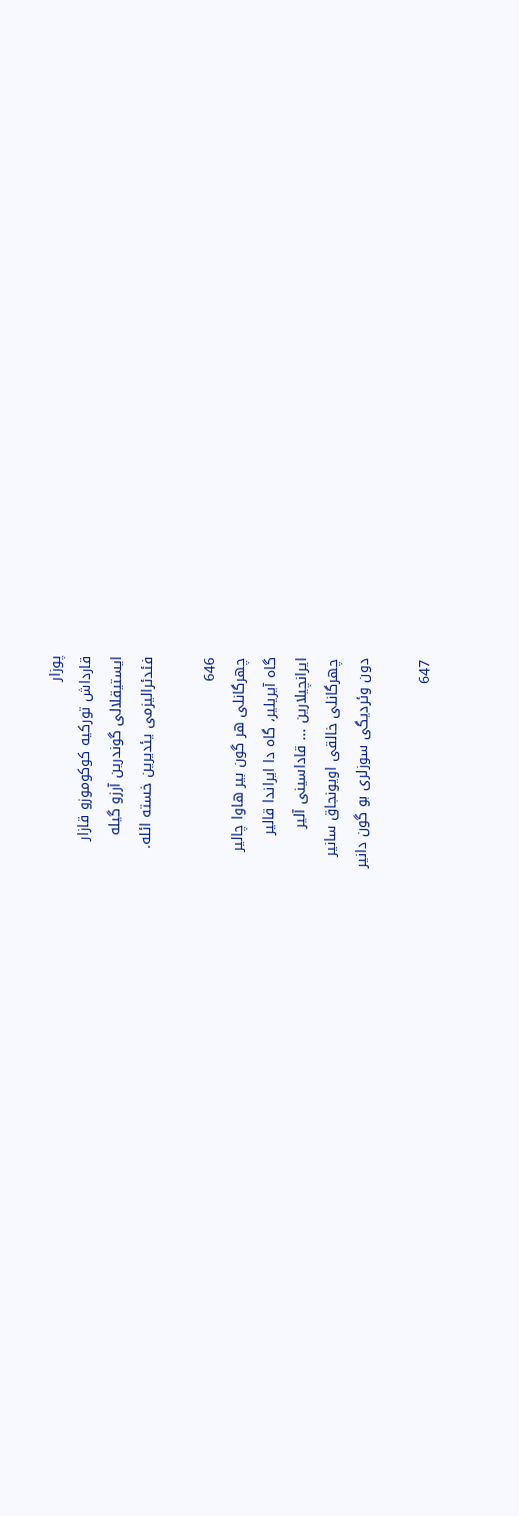پوزار
قارداش تورکيه کوکوموزو قازار
ايستيقلالی گوندرين آرزو گيله
فئدئراليزمی يئديرين خسته ائله.

646
چهرگانلی هر گون بير هاوا چالير
گاه آيريلير، گاه دا ايراندا قالير
ايرانچیلارين ... قاداسینی آلير
چهرگانلی خالقی اويونجاق سانير
دون وئرديگی سوزلری بو گون دانير

647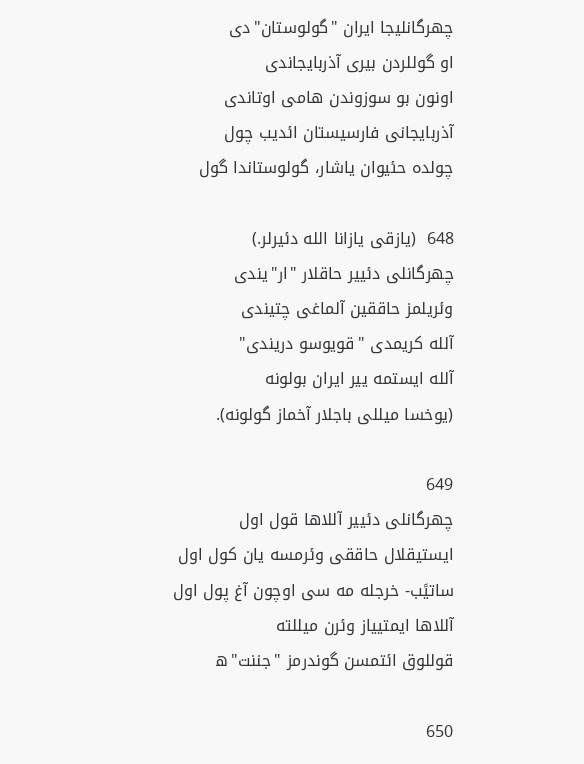چهرگانلیجا ايران "گولوستان"دی
او گوللردن بيری آذربايجاندی
اونون بو سوزوندن هامی اوتاندی
آذربايجانی فارسيستان ائديب چول
چولده حئيوان ياشار، گولوستاندا گول

648  (يازقی يازانا الله دئيرلر.)
چهرگانلی دئيير حاقلار "ار"يندی
وئريلمز حاققين آلماغی چتيندی
آلله کريمدی "قويوسو دريندی"
آلله ايستمه يير ايران بولونه
(يوخسا ميللی باجلار آخماز گولونه).

649
چهرگانلی دئيير آللاها قول اول
ايستيقلال حاققی وئرمسه يان کول اول
ساتيًب- خرجله مه سی اوچون آغ پول اول
آللاها ايمتيياز وئرن ميللته
قوللوق ائتمسن گوندرمز "جننت"ه

650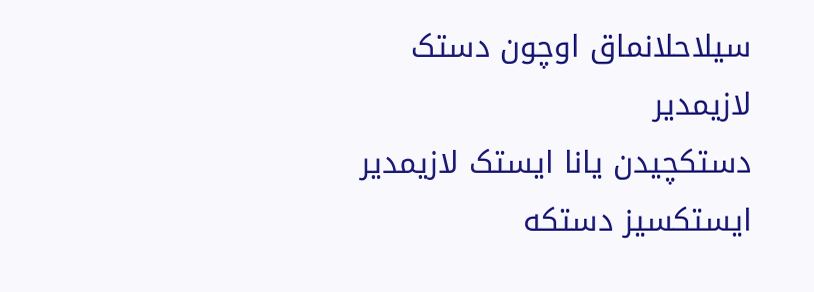سيلاحلانماق اوچون دستک لازيمدیر
دستکچیدن يانا ايستک لازيمدیر
ايستکسيز دستکه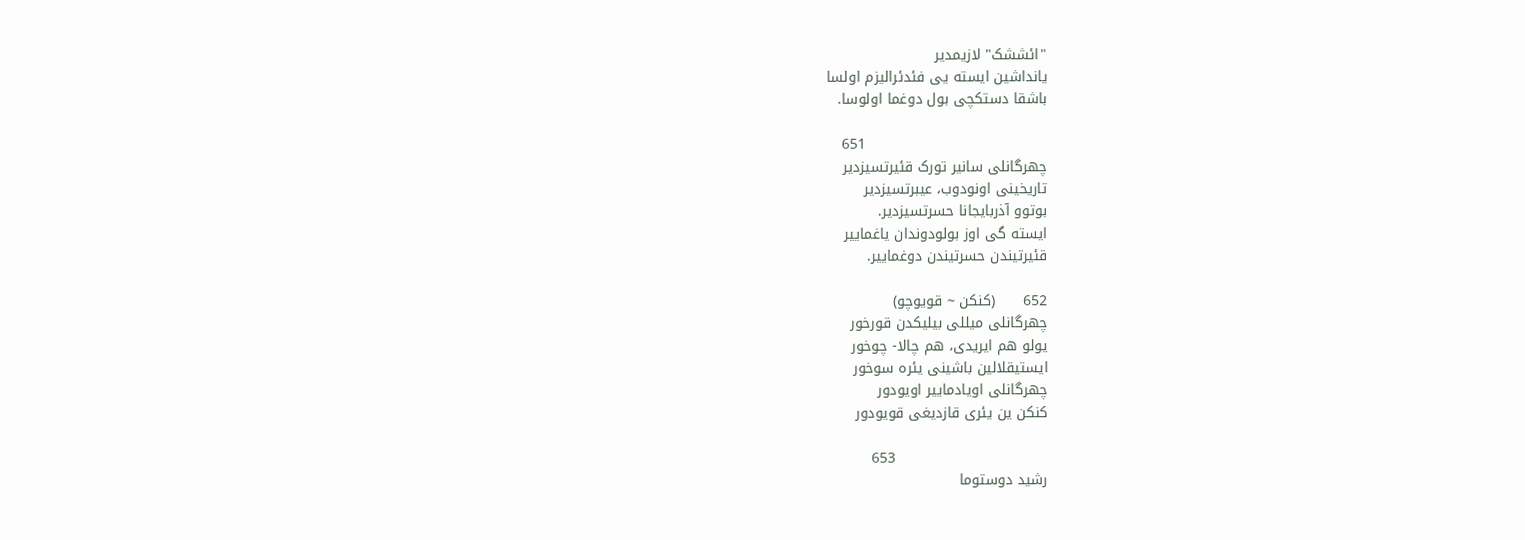"ائششک" لازيمدیر
يانداشين ايسته يی فئدئراليزم اولسا
باشقا دستکچی بول دوغما اولوسا.

                                      651
چهرگانلی سانير تورک قئيرتسيزدیر
تاريخينی اونودوب، عيبرتسيزدیر
بوتوو آذربايجانا حسرتسيزدیر.
ايسته گی اوز بولودوندان ياغمايير
قئيرتيندن حسرتيندن دوغمايير.

652      (کنکن ~ قويوچو)
چهرگانلی ميللی بيليکدن قورخور
يولو هم ايریدی، هم چالا- چوخور
ايستيقلالين باشينی يئره سوخور
چهرگانلی اويادمايير اويودور
کنکن ين يئری قازديغی قويودور

                                653
رشيد دوستوما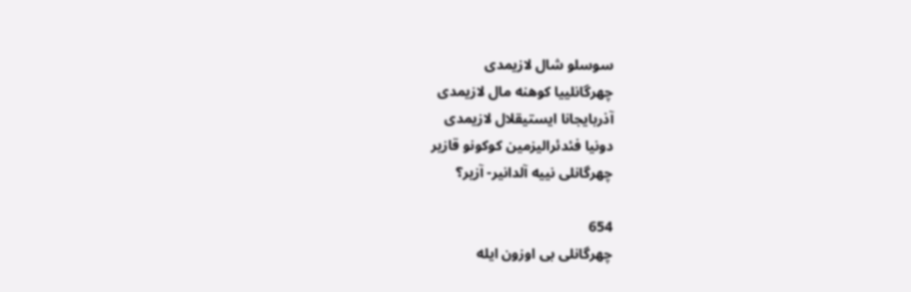سوسلو شال لازيمدی
چهرگانلييا کوهنه مال لازيمدی
آذربايجانا ايستيقلال لازيمدی
دونيا فئدئراليزمين کوکونو قازير
چهرگانلی نييه آلدانير- آزير؟

654
چهرگانلی بی اوزون ايله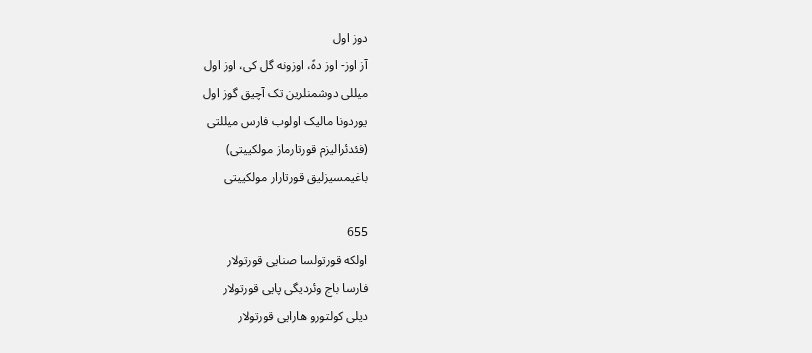دوز اول
آز اوز- اوز دهً، اوزونه گل کی، اوز اول
ميللی دوشمنلرين تک آچيق گوز اول
يوردونا ماليک اولوب فارس ميللتی
(فئدئراليزم قورتارماز مولکييتی)
باغيمسيزليق قورتارار مولکييتی

655
اولکه قورتولسا صنايی قورتولار
فارسا باج وئرديگی پايی قورتولار
ديلی کولتورو هارايی قورتولار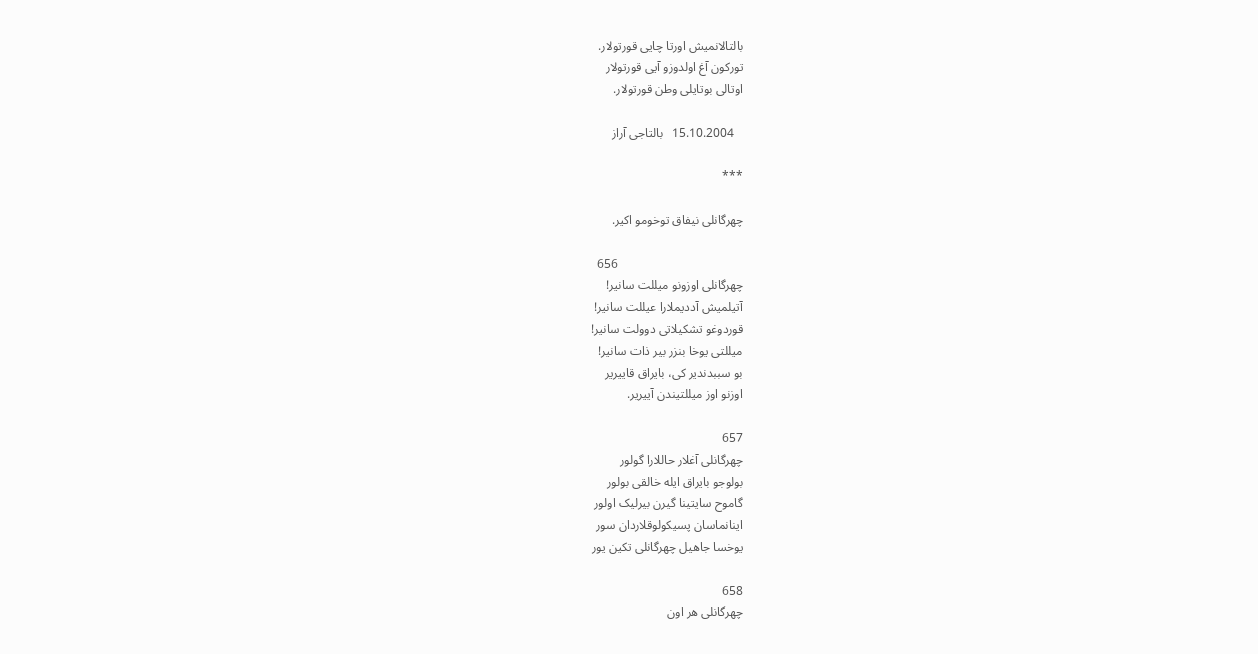بالتالانميش اورتا چايی قورتولار.
تورکون آغ اولدوزو آيی قورتولار
اوتالی بوتایلی وطن قورتولار.

   15.10.2004   بالتاجی آراز

***

چهرگانلی نيفاق توخومو اکير.

                                        656
چهرگانلی اوزونو ميللت سانير!
آتيلميش آدديملارا عيللت سانير!
قوردوغو تشکيلاتی دوولت سانير!
ميللتی يوخا بنزر بير ذات سانير!
بو سببدندير کی، بايراق قاييرير
اوزنو اوز ميللتيندن آييرير.

657
چهرگانلی آغلار حاللارا گولور
بولوجو بايراق ايله خالقی بولور
گاموح سايتینا گيرن بيرليک اولور
اينانماسان پسيکولوقلاردان سور
يوخسا جاهيل چهرگانلی تکين يور

658
چهرگانلی هر اون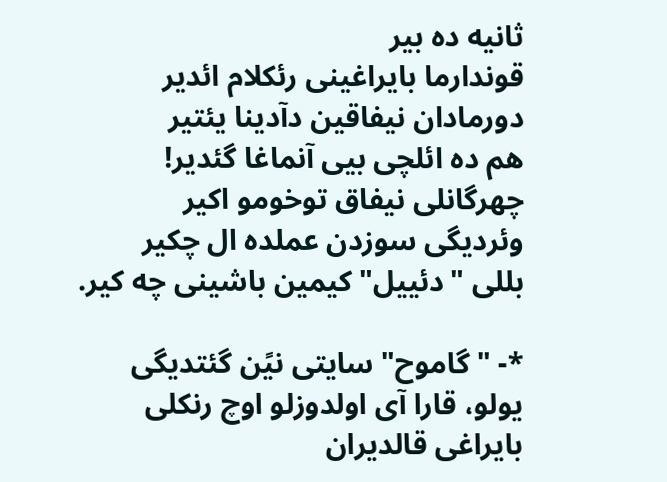ثانيه ده بير
قوندارما بايراغينی رئکلام ائدير
دورمادان نيفاقين دآدينا يئتير
هم ده ائلچی بيی آنماغا گئدير!
چهرگانلی نيفاق توخومو اکير
وئرديگی سوزدن عملده ال چکير
بللی "دئييل" کيمين باشينی چه کير.

*- "گاموح" سايتی نيًن گئتديگی يولو، قارا آی اولدوزلو اوچ رنکلی بايراغی قالديران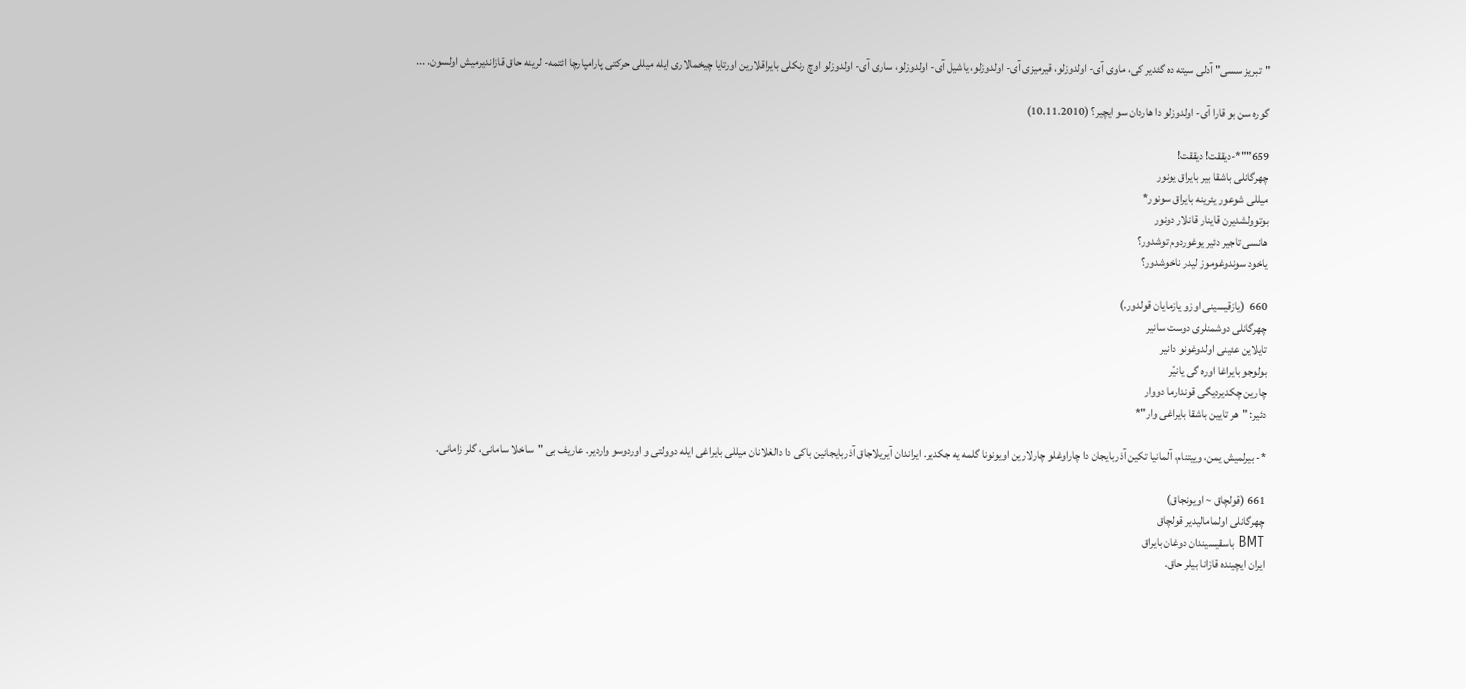"تبريز سسی" آدلی سيته ده گئدير کی، ماوی آی- اولدوزلو، قيرميزی آی- اولدوزلو، ياشيل آی- اولدوزلو، ساری آی- اولدوزلو اوچ رنکلی بايراقلارين اورتايا چيخمالاری ايله ميللی حرکتی پارامپارچا ائتمه- لرينه حاق قازانديرميش اولسون. ...

گوره سن بو قارا آی- اولدوزلو دا هاردان سو ايچير؟ (10.11.2010)

659""*-ديققت! ديققت!
چهرگانلی باشقا بير بايراق يونور
ميللی شوعور يئرينه بايراق سونور*
بوتوولشديرن قاينار قانلار دونور
هانسی تاجير دئير يوغوردوم توشدور؟
ياخود سوندوغوموز ليدر ناخوشدور؟

660  (يازقيسينی اوزو يازمايان قولدور.)
چهرگانلی دوشمنلری دوست سانير
تایلاين عئينی اولدوغونو دانير
بولوجو بايراغا اوره گی يانيًر
چارين چکديرديگی قوندارما دووار
دئير: "هر تایين باشقا بايراغی وار"*

*- بيرلميش يمن، وييتنام، آلمانيا تکين آذربايجان دا چاراوغلو چارلارين اويونونا گلمه يه جکدير. ايراندان آيريلاجاق آذربايجانين باکی دا دالغلانان ميللی بايراغی ايله دوولتی و اوردوسو واردير. عاريف بی "ساخلا سامانی، گلر زامانی.

661 (قولچاق ~ اويونجاق)
چهرگانلی اولماماليدير قولچاق
BMT باسقيسيندان دوغان بايراق
ايران ايچينده قازانا بيلر حاق.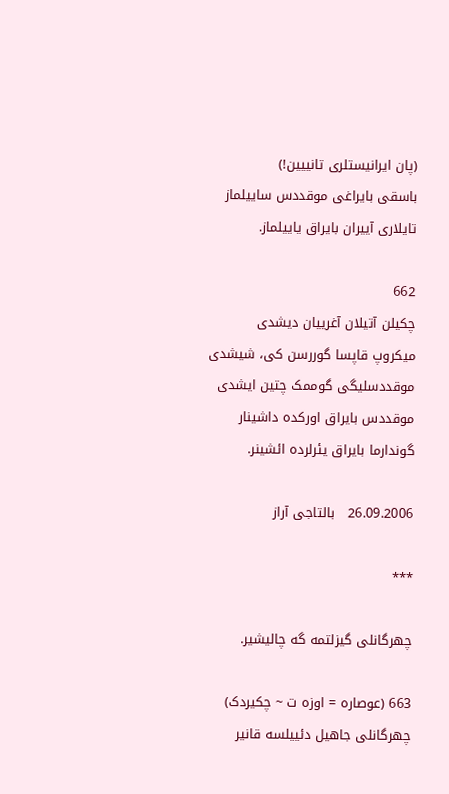(پان ايرانيستلری تانييين!)
باسقی بايراغی موقددس ساييلماز
تایلاری آييران بايراق ياييلماز.

662
چکيلن آتيلان آغرييان ديشدی
ميکروپ قاپسا گوررسن کی، شيشدی
موقددسليگی گوممک چتين ايشدی
موقددس بايراق اورکده داشينار
گوندارما بايراق يئرلرده ائشينر.

26.09.2006   بالتاجی آراز

***

چهرگانلی گيزلتمه گه چاليشير.

663 (عوصاره = اوزه ت ~ چکيردک)
چهرگانلی جاهيل دئييلسه قانير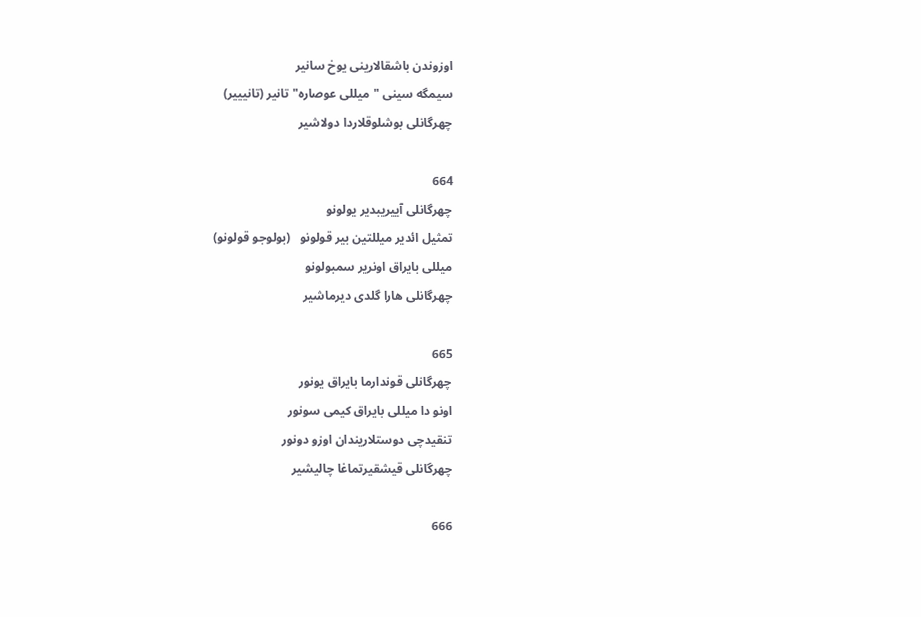اوزوندن باشقالارينی يوخ سانير
سيمگه سينی "ميللی عوصاره" تانير (تانييير)
چهرگانلی بوشلوقلاردا دولاشير

664
چهرگانلی آييريبدير يولونو
تمثيل ائدير ميللتين بير قولونو   (بولوجو قولونو)
ميللی بايراق اونرير سمبولونو
چهرگانلی هارا گلدی ديرماشير

665
چهرگانلی قوندارما بايراق يونور
اونو دا ميللی بايراق کيمی سونور
تنقيدچی دوستلاريندان اوزو دونور
چهرگانلی قيشقيرتماغا چاليشير

666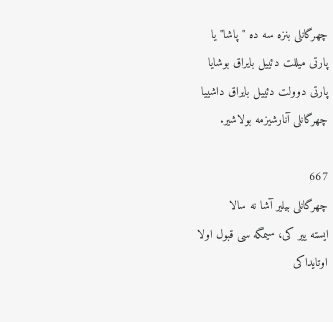چهرگانلی بنزه سه ده "پاشا"يا
پارتی ميللت دئييل بايراق بوشايا
پارتی دوولت دئييل بايراق داشييا
چهرگانلی آنارشيزمه بولاشير.

667
چهرگانلی بيلير آشا نه سالا
ايسته يير کی، سيمگه سی قبول اولا
اوتایداکی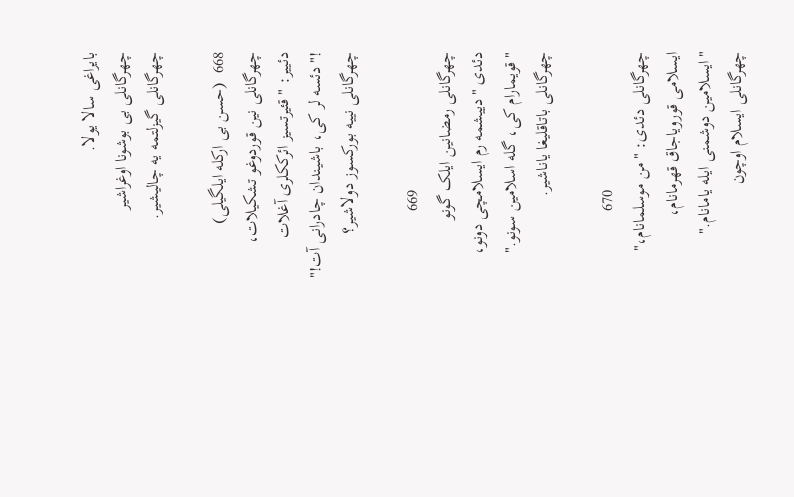بايراغی سالا يولا.
چهرگانلی بی بوشونا اوغراشير
چهرگانلی گيزلتمه يه چاليشير.

668  (حسن بی ارکله ايلگيلی)
چهرگانلی نين قوردوغو تشکيلات،
دئيير: "قئيرتسيز ائرککلری آغلات
!"دئسه لر کی، باشيندان چادرانی آت!"
چهرگانلی نييه بورکسوز دولاشير؟

                                669
چهرگانلی رمضانين ايلک گونو
دئدی "دييشمه رم ايسلامچی دونو،
"قويمارام کی، گله اسلامين سونو."
چهرگانلی باتاقليغا ياناشير.

                                670
چهرگانلی دئدی: "من موسلمانام،"
ايسلامی قوروياجاق قهرمانام،
"ايسلامين دوشمنی ايله يامانام."
چهرگانلی ايسلام اوچون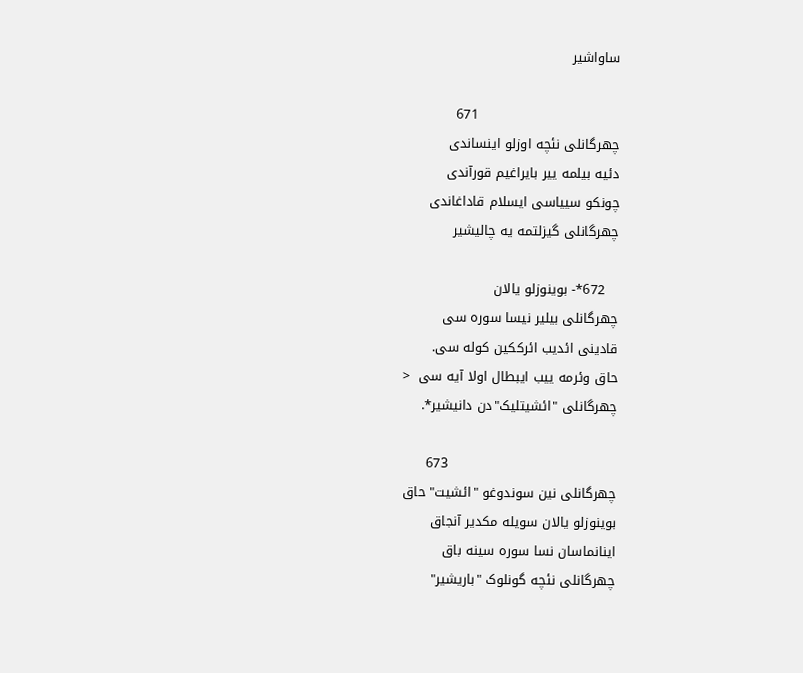ساواشير

                                671
چهرگانلی نئچه اوزلو اينساندی
دئيه بيلمه يير بايراغيم قورآندی
چونکو سيياسی ايسلام قاداغاندی
چهرگانلی گيزلتمه يه چاليشير

   672*- بوينوزلو يالان
چهرگانلی بيلير نيسا سوره سی
قادينی ائديب ائرککين کوله سی.
حاق وئرمه ييب ايبطال اولا آيه سی  <
چهرگانلی "ائشيتليک"دن دانيشير*.

                                      673
چهرگانلی نين سوندوغو "ائشيت" حاق
بوينوزلو يالان سويله مکدير آنجاق
اينانماسان نسا سوره سینه باق
چهرگانلی نئچه گونلوک "باريشير"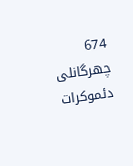674
چهرگانلی دئموکرات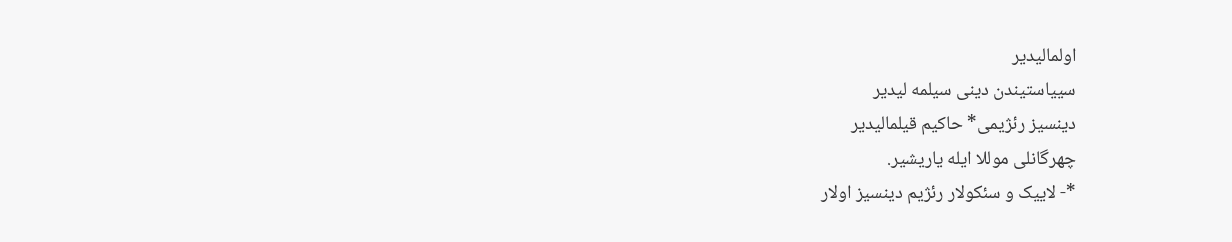اولماليدير
سيياستيندن دينی سيلمه ليدير
دينسيز رئژيمی* حاکيم قيلماليدير
چهرگانلی موللا ايله ياريشير.
*- لاييک و سئکولار رئژيم دينسيز اولار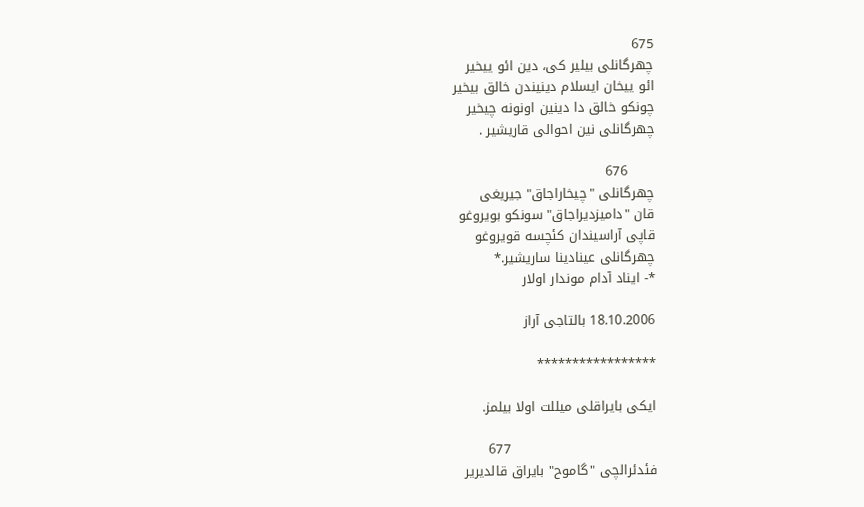675
چهرگانلی بيلير کی، دين ائو ييخير
ائو ييخان ايسلام دينيندن خالق بيخير
چونکو خالق دا دينين اونونه چيخير
چهرگانلی نين احوالی قاريشير .

      676
چهرگانلی "چيخاراجاق" جيريغی
قان "داميزديراجاق" سونکو بويروغو
قاپی آراسيندان کئچسه قويروغو
چهرگانلی عينادينا ساريشير.*
*- ايناد آدام موندار اولار

18.10.2006 بالتاجی آراز

*****************

ايکی بايراقلی ميللت اولا بيلمز.

                                 677
فئدئرالچی "گاموح" بايراق قالديرير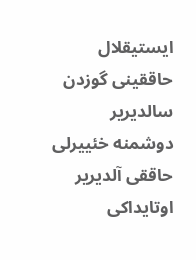ايستيقلال حاققينی گوزدن سالديرير
دوشمنه خئييرلی حاققی آلديرير
اوتايداکی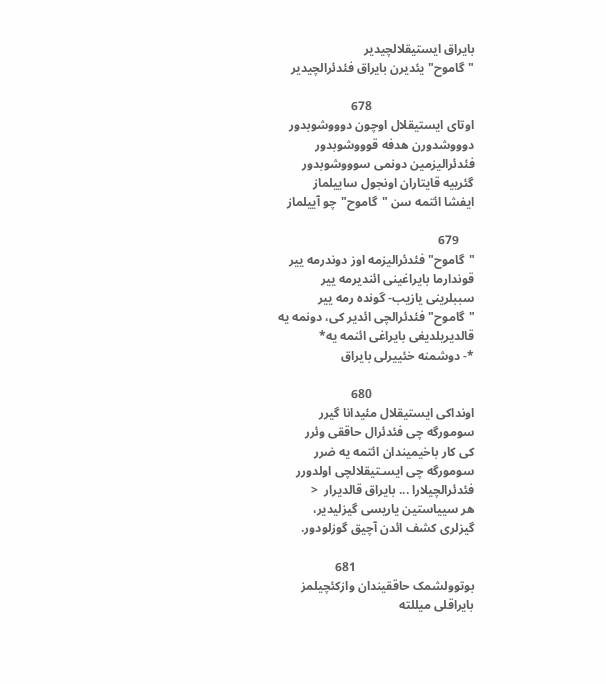بايراق ايستيقلالچيدیر
"گاموح" يئديرن بايراق فئدئرالچيدیر

                                 678
اوتای ايستيقلال اوچون دوووشوبدور
دوووشدورن هدفه قوووشوبدور
فئدئراليزمين دونمی سوووشوبدور
گئرييه قايتاران اونجول ساييلماز
ايفشا ائتمه سن "گاموح"چو آييلماز

     679
"گاموح" فئدئراليزمه اوز دوندرمه يير
قوندارما بايراغينی ائنديرمه يير
سببلرينی يازيب- گونده رمه يير
"گاموح" فئدئرالچی ائدير کی، دونمه يه
قالديريلديغی بايراغی ائنمه يه*
*- دوشمنه خئييرلی بايراق

                                 680
اونداکی ايستيقلال مئيدانا گيرر
سومورگه چی فئدئرال حاققی وئرر
کی کار باخيميندان ائتمه يه ضرر
سومورگه چی ايسـتيقلالچی اولدورر
فئدئرالچيلارا ... بايراق قالديرار  <
هر سيياستين ياريسی گيزليدير،
گيزلری کشف ائدن آچيق گوزلودور.

                                      681
بوتوولشمک حاققيندان وازکئچيلمز
بايراقلی ميللته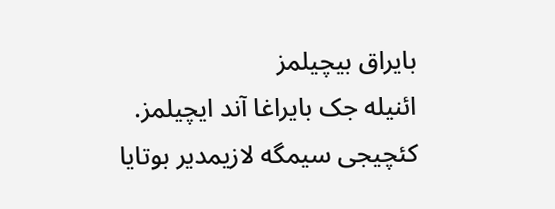بايراق بيچيلمز
ائنيله جک بايراغا آند ايچيلمز.
کئچيجی سيمگه لازيمدير بوتايا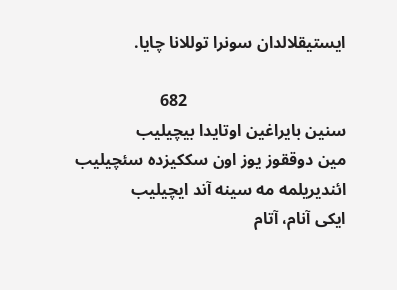ايستيقلالدان سونرا توللانا چايا.

                                      682
سنين بايراغين اوتايدا بيچيليب
مين دوققوز يوز اون سککيزده سئچيليب
ائنديريلمه مه سينه آند ايچيليب
ايکی آنام، آتام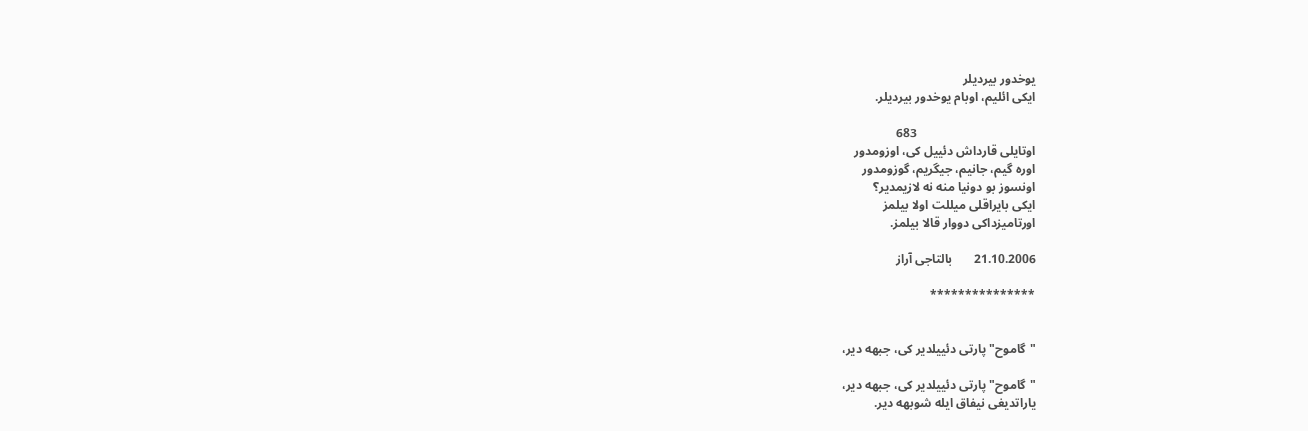يوخدور بيرديلر
ايکی ائليم، اوبام يوخدور بيرديلر.

                                      683
اوتايلی قارداش دئييل کی، اوزومدور
اوره گيم، جانيم، جيگريم، گوزومدور
اونسوز بو دونيا منه نه لازيمدير؟
ايکی بايراقلی ميللت اولا بيلمز
اورتاميزداکی دووار قالا بيلمز.

21.10.2006       بالتاجی آراز

***************


"گاموح" پارتی دئييلدير کی، جبهه دير،

"گاموح" پارتی دئييلدير کی، جبهه دير،
ياراتديغی نيفاق ايله شوبهه دير.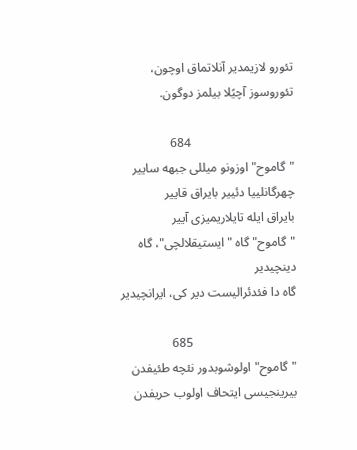تئورو لازيمدير آنلاتماق اوچون،
تئوروسوز آچيًلا بيلمز دوگون.

                                 684
"گاموح" اوزونو ميللی جبهه سايير
چهرگانلييا دئيير بايراق قايير
بايراق ايله تايلاريميزی آيير
"گاموح" گاه "ايستيقلالچی"، گاه دينچيدير
گاه دا فئدئراليست دير کی، ايرانچيدير

                                 685
"گاموح" اولوشوبدور نئچه طئيفدن
بيرينجيسی ايتحاف اولوب حريفدن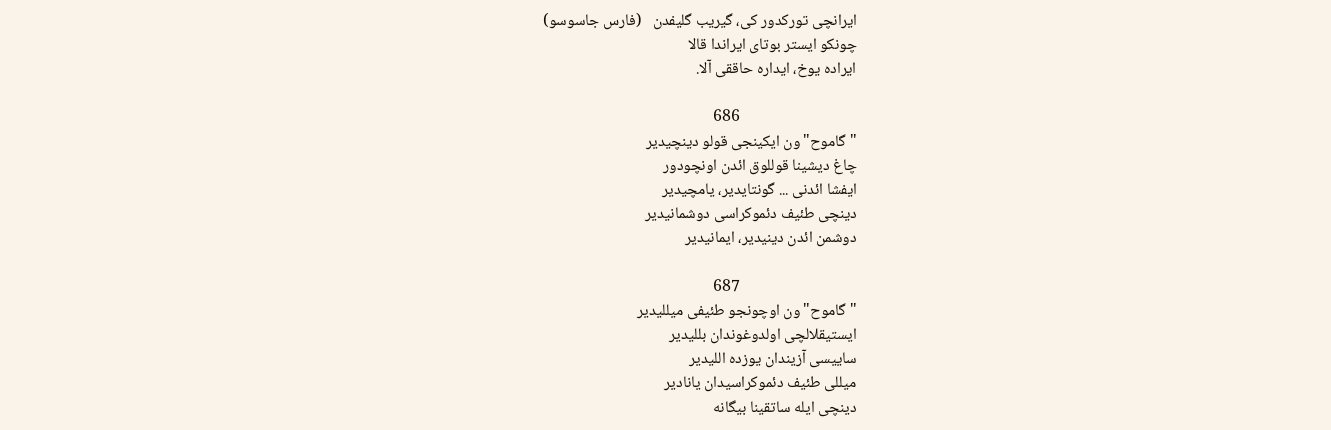ايرانچی تورکدور کی، گيريب گليفدن   (فارس جاسوسو)
چونکو ايستر بوتای ايراندا قالا
ايراده يوخ، ايداره حاققی آلا.

                                 686
"گاموح"ون ايکينجی قولو دينچيدير
چاغ ديشينا قوللوق ائدن اونچودور
ايفشا ائدنی ... گونتايدير، يامچيدير
دينچی طئيف دئموکراسی دوشمانيدير
دوشمن ائدن دينيدير، ايمانيدير

                                 687
"گاموح"ون اوچونجو طئيفی ميلليدیر
ايستيقلالچی اولدوغوندان بلليدیر
ساييسی آزيندان يوزده الليدیر
ميللی طئيف دئموکراسيدان يانادیر
دينچی ايله ساتقينا بيگانه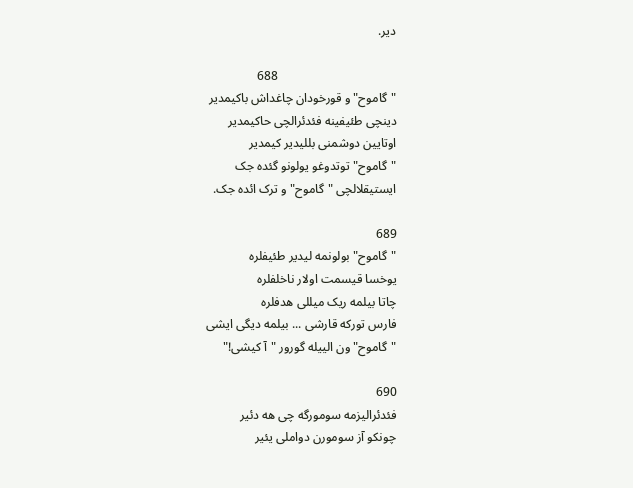دیر.

                                      688
"گاموح"و قورخودان چاغداش باکيمدیر
دينچی طئيفينه فئدئرالچی حاکيمدیر
اوتايين دوشمنی بلليدير کيمدیر
"گاموح" توتدوغو يولونو گئده جک
ايستيقلالچی "گاموح"و ترک ائده جک.

689
"گاموح" بولونمه ليدير طئيفلره
يوخسا قيسمت اولار ناخلفلره
چاتا بيلمه ريک ميللی هدفلره
فارس تورکه قارشی ... بيلمه ديگی ايشی
"گاموح"ون الیيله گورور "آ کيشی!"

690
فئدئراليزمه سومورگه چی هه دئير
چونکو آز سومورن دواملی يئير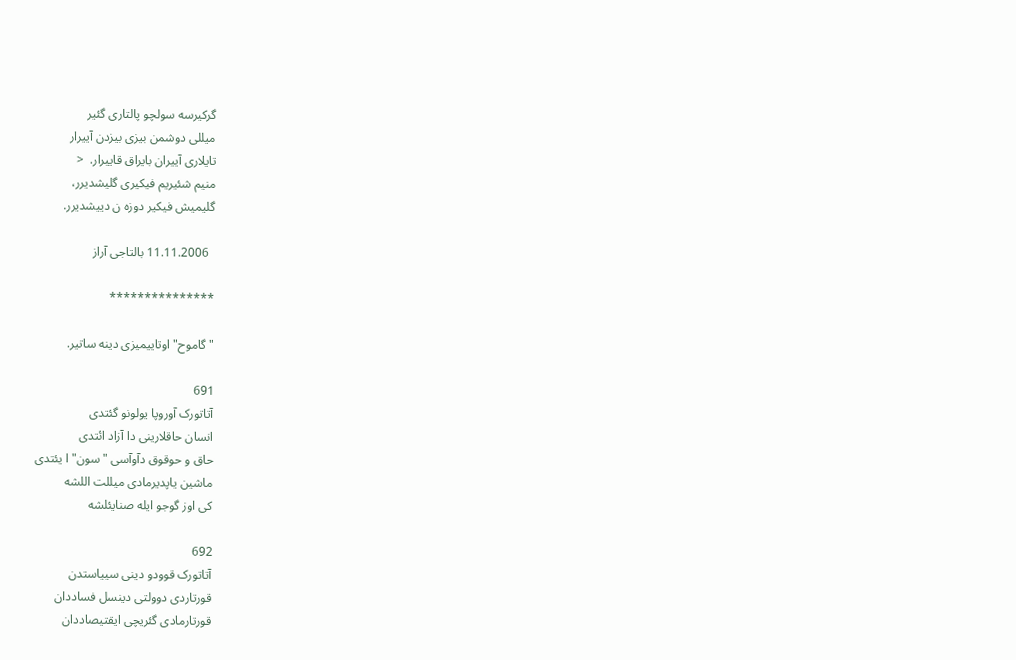گرکيرسه سولچو پالتاری گئير
ميللی دوشمن بيزی بيزدن آييرار
تايلاری آييران بايراق قاييرار.  <
منيم شئيريم فيکيری گليشديرر،
گليميش فيکير دوزه ن دييشديرر.

  11.11.2006 بالتاجی آراز

***************

"گاموح" اوتاييميزی دينه ساتير.

691
آتاتورک آوروپا يولونو گئتدی
انسان حاقلارينی دا آزاد ائتدی
حاق و حوقوق دآوآسی "سون"ا يئتدی
ماشين ياپديرمادی ميللت اللشه
کی اوز گوجو ايله صنايئلشه

692
آتاتورک قوودو دينی سيياستدن
قورتاردی دوولتی دينسل فساددان
قورتارمادی گئريچی ايقتيصاددان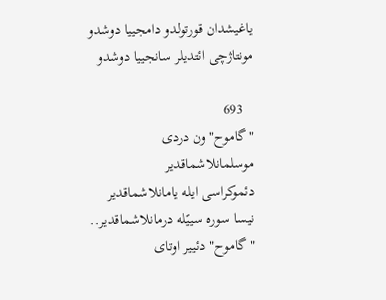ياغيشدان قورتولدو دامجييا دوشدو
مونتاژچی ائتديلر سانجييا دوشدو

   693
"گاموح"ون دردی موسلمانلاشماقدیر
دئموکراسی ايله يامانلاشماقدیر
نيسا سوره سیيًله درمانلاشماقدیر..
"گاموح" دئيير اوتای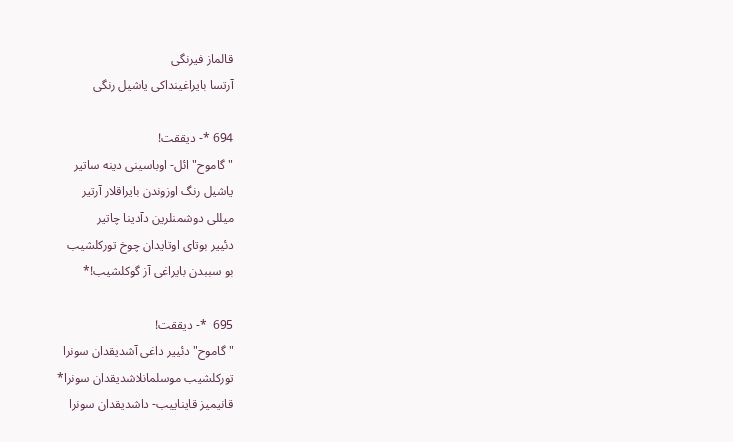قالماز فيرنگی
آرتسا بايراغينداکی ياشيل رنگی

694 *- ديققت!
"گاموح" ائل- اوباسينی دينه ساتير
ياشيل رنگ اوزوندن بايراقلار آرتير
ميللی دوشمنلرين دآدينا چاتير
دئيير بوتای اوتايدان چوخ تورکلشيب
بو سببدن بايراغی آز گوکلشيب!*

695  *- ديققت!
"گاموح" دئيير داغی آشديقدان سونرا
تورکلشيب موسلمانلاشديقدان سونرا*
قانيميز قايناييب- داشديقدان سونرا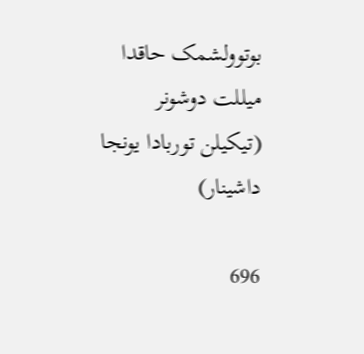بوتوولشمک حاقدا ميللت دوشونر
(تيکيلن توربادا يونجا داشينار)

696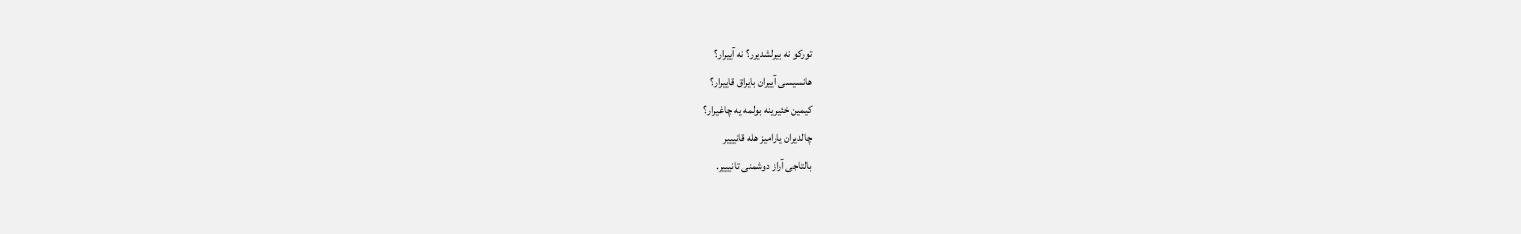تورکو نه بيرلشديرر؟ نه آييرار؟
هانسيسی آييران بايراق قاييرار؟
کيمين خئيرينه بولمه يه چاغيرار؟
چالديران ياراميز هله قانييير
بالتاجی آراز دوشمنی تانييير.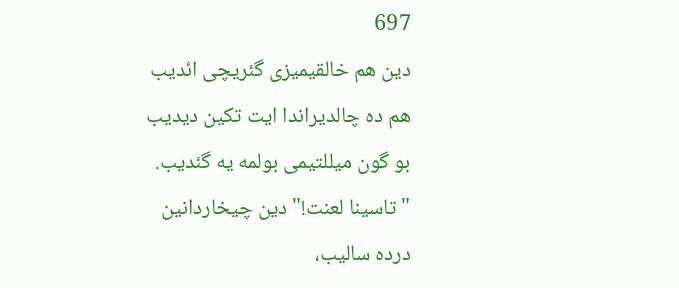697
دين هم خالقيميزی گئريچی ائديب
هم ده چالديراندا ايت تکين ديديب
بو گون ميللتيمی بولمه يه گئديب.
"تاسينا لعنت!" دين چيخاردانين
درده ساليب،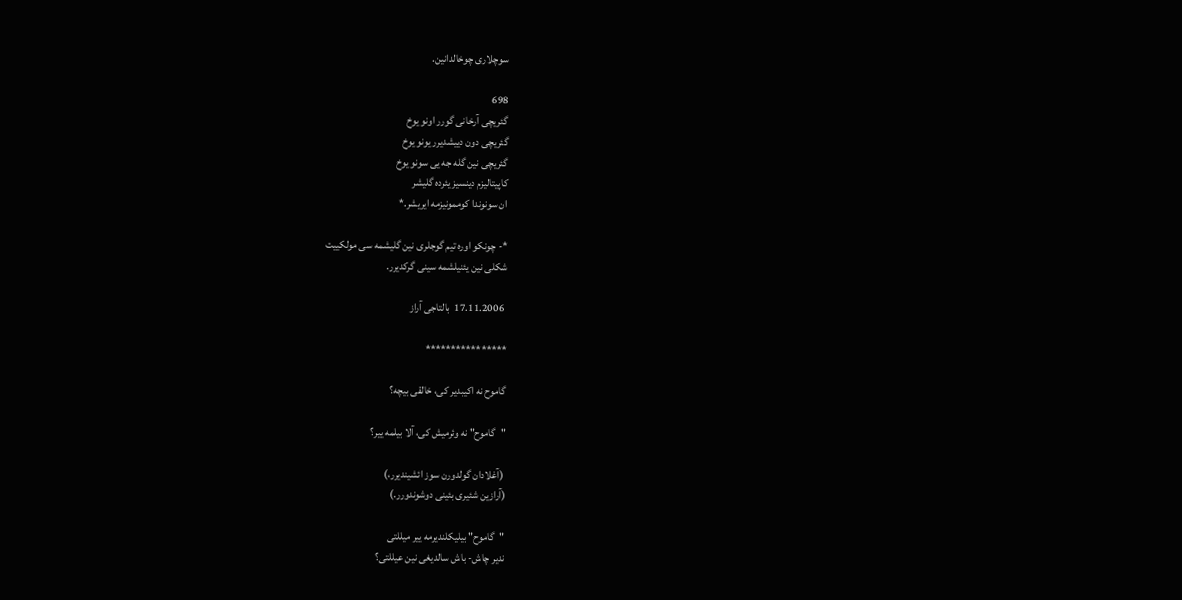سوچلاری چوخالدانين.

698
گئريچی آرخانی گورر اونو يوخ
گئريچی دون دييشديرر يونو يوخ
گئريچی نين گله جه يی سونو يوخ
کاپيتاليزم دينسيز يئرده گليشر
ان سونوندا کوممونيزمه ايريشر.*

*- چونکو اوره تيم گوجلری نين گليشمه سی مولکييت
شکلی نين يئنيلشمه سينی گرکديرر.

 17.11.2006  بالتاجی آراز

****************

گاموح نه اکيبدير کی، خالقی بيچه؟

"گاموح" نه وئرميش کی، آلا بيلمه يير؟

 (آغلادان گولدورن سوز ائشينديرر،)
(آرازين شئيری بئينی دوشوندورر.)

"گاموح" بيليکلنديرمه يير ميللتی
ندير چاش- باش سالديغی نين عيللتی؟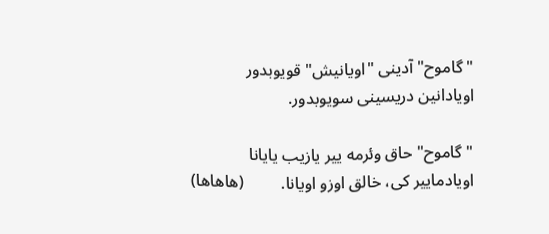"گاموح" آدينی "اويانيش" قويوبدور
اويادانين دریسینی سويوبدور.

"گاموح" حاق وئرمه يير يازيب يايانا
اويادمايير کی، خالق اوزو اويانا.         (هاهاها)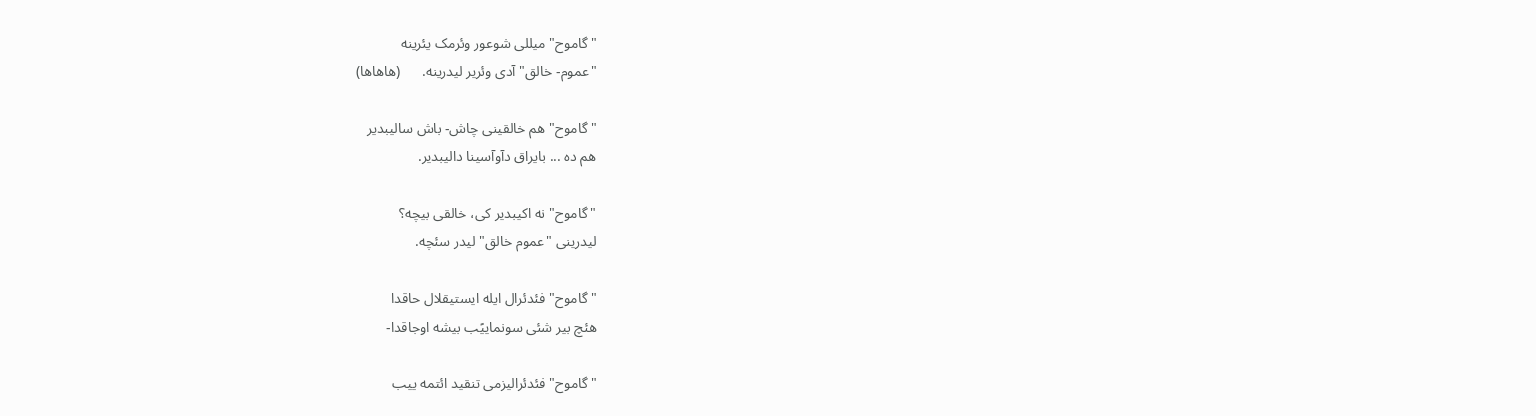"گاموح" ميللی شوعور وئرمک يئرينه
"عموم- خالق" آدی وئرير ليدرینه.      (هاهاها)

"گاموح" هم خالقینی چاش- باش ساليبدير
هم ده ... بايراق دآوآسینا داليبدير.

"گاموح" نه اکيبدير کی، خالقی بيچه؟
ليدرینی "عموم خالق" ليدر سئچه.

"گاموح" فئدئرال ايله ايستيقلال حاقدا
هئچ بير شئی سونماييًب بيشه اوجاقدا-

"گاموح" فئدئراليزمی تنقيد ائتمه ييب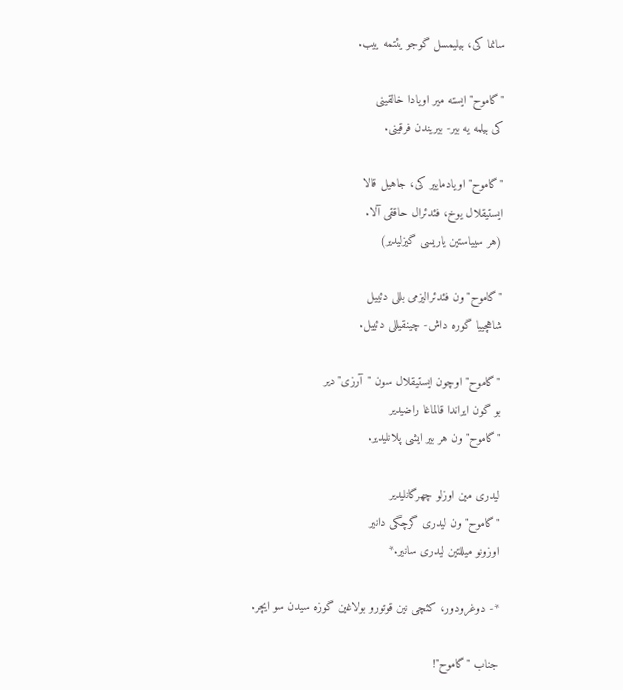سانما کی، بيليمسل گوجو يئتمه ييب.

"گاموح" ايسته مير اويادا خالقينی
کی بيلمه يه بير- بيريندن فرقينی.

"گاموح" اويادمايير کی، جاهيل قالا
ايستيقلال يوخ، فئدئرال حاققی آلا.
(هر سيياستين ياريسی گيزليدير)

"گاموح"ون فئدئراليزمی بللی دئييل
شاهچیيا گوره داش- چينقيللی دئييل.

"گاموح" اوچون ايستيقلال سون "آرزی"دير
بو گون ايراندا قالماغا راضیدير
"گاموح"ون هر بير ايشی پلانليدير.

ليدری مين اوزلو چهرگانليدير
"گاموح"ون ليدری گرچگی دانير
اوزونو ميللتين ليدری سانير.*

*- دوغرودور، کئچی نين قوتورو بولاغين گوزه سيدن سو ايچر.

جناب "گاموح"!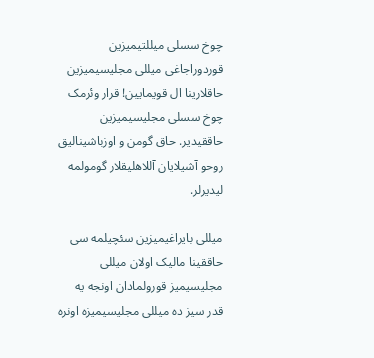چوخ سسلی ميللتيميزين قوردوراجاغی ميللی مجليسيميزين حاقلارينا ال قويمايين! قرار وئرمک چوخ سسلی مجليسيميزين حاققيدير. حاق گومن و اوزباشيناليق روحو آشيلايان آللاهليقلار گومولمه ليديرلر.

ميللی بايراغيميزين سئچيلمه سی حاققينا ماليک اولان ميللی مجليسيميز قورولمادان اونجه يه قدر سيز ده ميللی مجليسيميزه اونره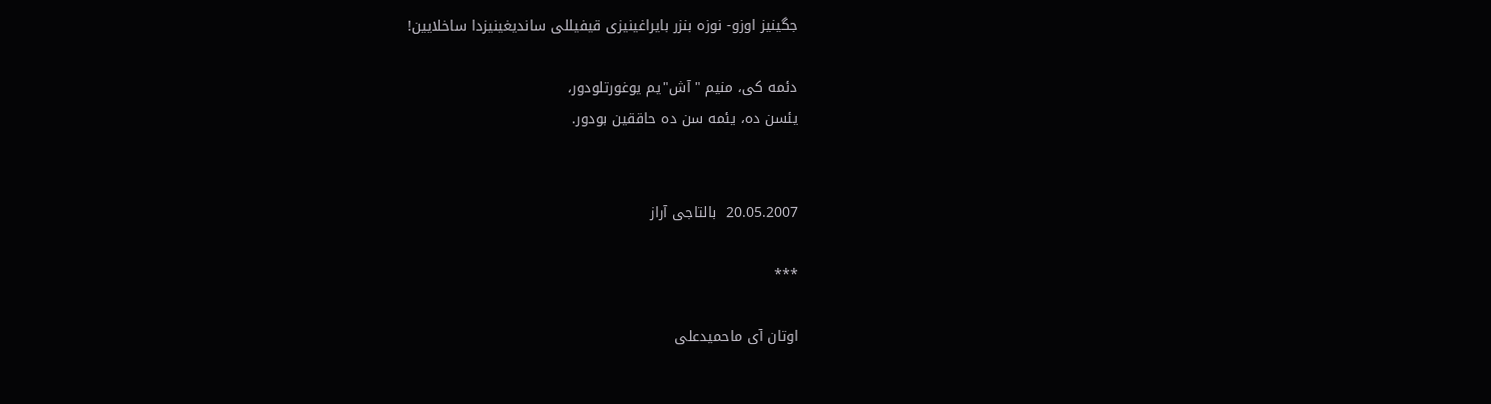جگينيز اوزو- نوزه بنزر بايراغينيزی قيفيللی سانديغينيزدا ساخلايين!

دئمه کی، منيم "آش"يم يوغورتلودور،
يئسن ده، يئمه سن ده حاققين بودور.


20.05.2007  بالتاجی آراز

***

اوتان آی ماحميدعلی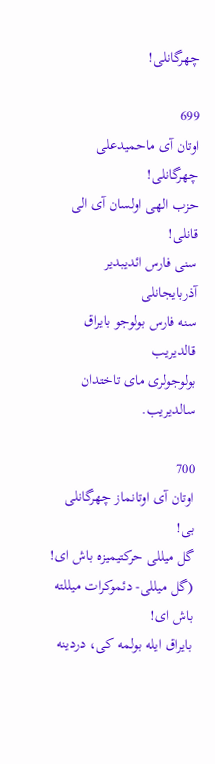چهرگانلی!

699
اوتان آی ماحميدعلی چهرگانلی!
حزب الهی اولسان آی الی قانلی!
سنی فارس ائديبدير آذربايجانلی
سنه فارس بولوجو بايراق قالديريب
بولوجولری مای تاختدان سالديريب.

700
اوتان آی اوتانماز چهرگانلی بی!
گل ميللی حرکتيميزه باش ای!
(گل ميللی- دئموکرات ميللته باش ای!
بايراق ايله بولمه کی، دردینه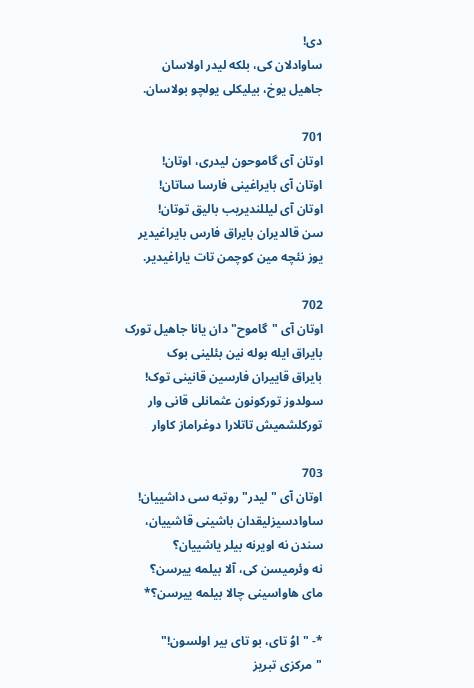دی!
ساوادلان کی، بلکه ليدر اولاسان
جاهيل يوخ، بيليکلی يولچو بولاسان.

701
اوتان آی گاموحون ليدری، اوتان!
اوتان آی بايراغينی فارسا ساتان!
اوتان آی ليللنديريب باليق توتان!
سن قالديران بايراق فارس بايراغيدير
يوز نئچه مين کوچمن تات ياراغيدير.

702
اوتان آی "گاموح"دان يانا جاهيل تورک
بايراق ايله بوله نين بئلینی بوک
بايراق قاييران فارسين قانينی توک!
سولدوز تورکونون عثمانلی قانی وار
تورکلشميش تاتلارا دوغراماز کاوار

703
اوتان آی "ليدر" روتبه سی داشييان!
ساوادسيزليقدان باشينی قاشييان،
سندن نه اويرنه بيلر ياشييان؟
نه وئرميسن کی، آلا بيلمه ييرسن؟
مای هاواسينی چالا بيلمه ييرسن؟*

*- "اوُ تای، بو تای بير اولسون!"
"مرکزی تبريز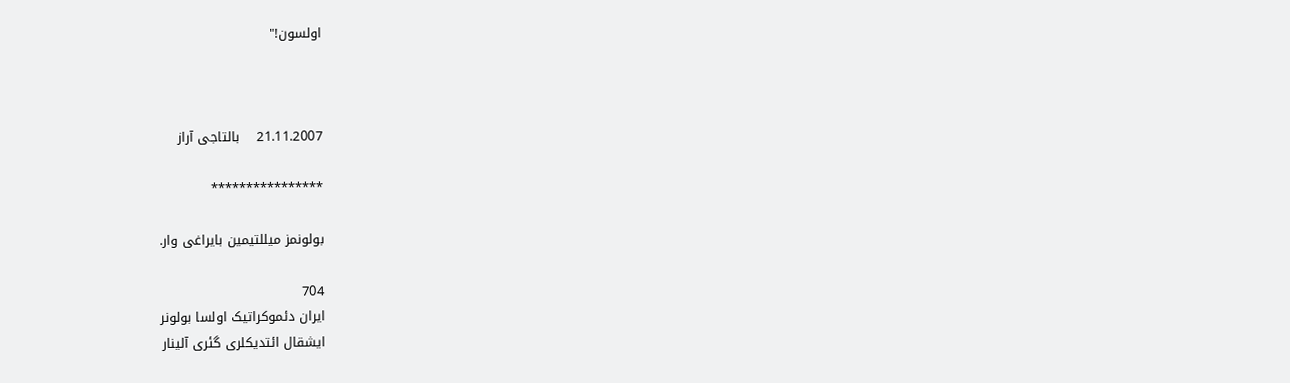اولسون!"



21.11.2007    بالتاجی آراز

****************

بولونمز ميللتيمين بايراغی وار.

704
ايران دئموکراتيک اولسا بولونر
ايشقال ائتديکلری گئری آلينار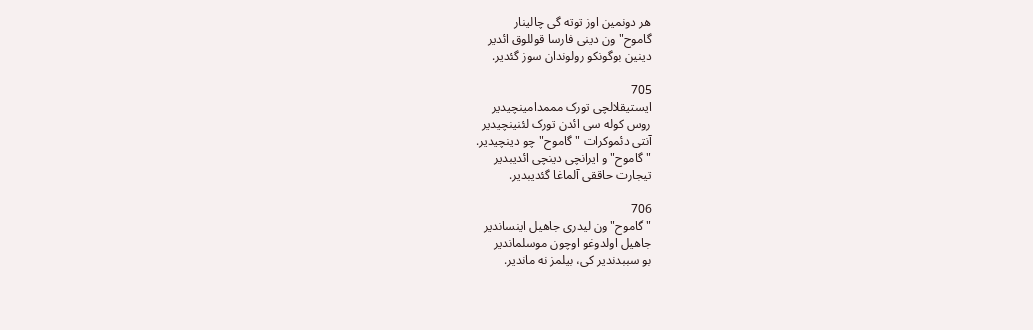هر دونمين اوز توته گی چالينار
گاموح"ون دينی فارسا قوللوق ائدير
دينين بوگونکو رولوندان سوز گئدير.

705
ايستيقلالچی تورک مممدامينچیدير
روس کوله سی ائدن تورک لئنينچیدير
آنتی دئموکرات "گاموح"چو دينچیدير.
"گاموح"و ايرانچی دينچی ائديبدير
تيجارت حاققی آلماغا گئديبدير.

706
"گاموح"ون ليدری جاهيل اينساندير
جاهيل اولدوغو اوچون موسلماندير
بو سببدندير کی، بيلمز نه ماندير.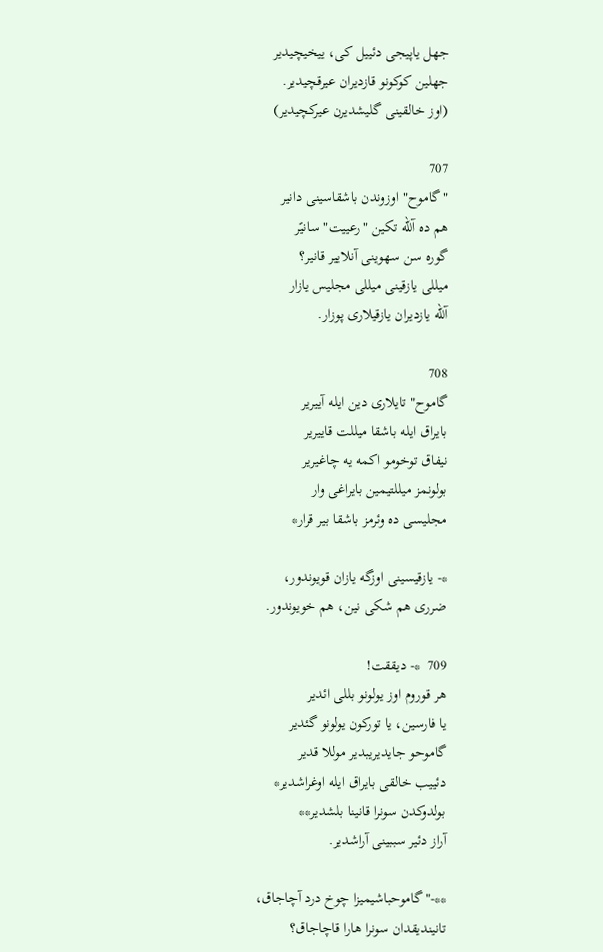جهل ياپيجی دئييل کی، ييخيچیدير
جهلين کوکونو قازديران عيرقچیدير.
(اوز خالقينی گليشديرن عيرکچيدير)

707
"گاموح" اوزوندن باشقاسينی دانير
هم ده آلله تکين "رعييت" سانيًر
گوره سن سهوینی آنلايير قانير؟
ميللی يازقينی ميللی مجليس يازار
آلله يازديران يازقيلاری پوزار.

708
گاموح" تایلاری دين ايله آييرير
بايراق ايله باشقا ميللت قاييرير
نيفاق توخومو اکمه يه چاغيرير
بولونمز ميللتيمين بايراغی وار
مجليسی ده وئرمز باشقا بير قرار*

*- يازقيسينی اوزگه يازان قويوندور،
ضرری هم شکی نين، هم خويوندور.

709  *- ديققت!
هر قوروم اوز يولونو بللی ائدير
يا فارسين، يا تورکون يولونو گئدير
گاموحو جايديريبدير موللا قدير
دئييب خالقی بايراق ايله اوغراشدير*
بولدوکدن سونرا قانينا بلشدير**
آراز دئير سببينی آراشدير.

**-"گاموحباشيميزا چوخ درد آچاجاق،
تانينديقدان سونرا هارا قاچاجاق؟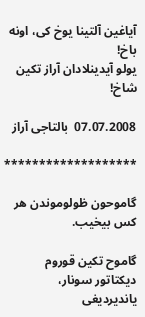آياغين آلتينا يوخ کی، اونه باخ!
يولو آيدينلادان آراز تکين شاخ!

07.07.2008  بالتاجی آراز

*******************

گاموحون ظولوموندن هر کس بيخيب.

گاموح تکين قوروم ديکتاتور سونار،
يانديرديغی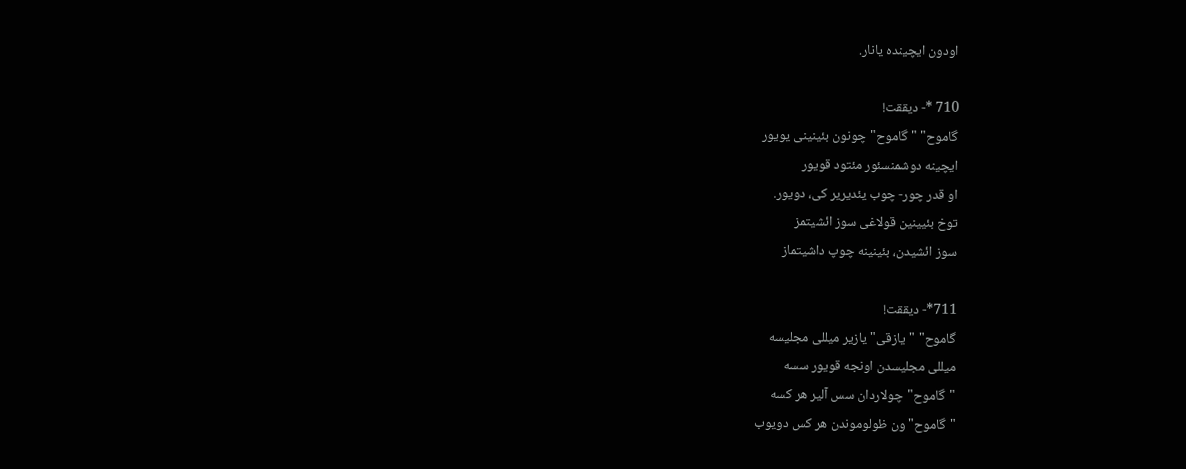اودون ايچينده يانار.

710 *- ديققت!
گاموح" "گاموح"چونون بئينینی يويور
ايچینه دوشمنسئور مئتود قويور
او قدر چور- چوب يئديرير کی، دويور.
توخ بئيينين قولاغی سوز ائشيتمز
سوز ائشيدن، بئينینه چوپ داشيتماز

711*- ديققت!
گاموح" "يازقی" يازير ميللی مجليسه
ميللی مجليسدن اونجه قويور سسه
"گاموح"چولاردان سس آلير هر کسه
"گاموح"ون ظولوموندن هر کس دويوب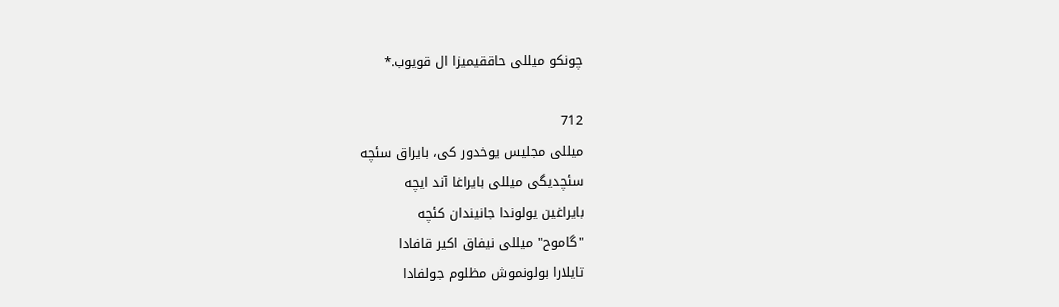چونکو ميللی حاققيميزا ال قويوب.*

712
ميللی مجليس يوخدور کی، بايراق سئچه
سئچديگی ميللی بايراغا آند ايچه
بايراغين يولوندا جانيندان کئچه
"گاموح" ميللی نيفاق اکير قافادا
تایلارا بولونموش مظلوم جولفادا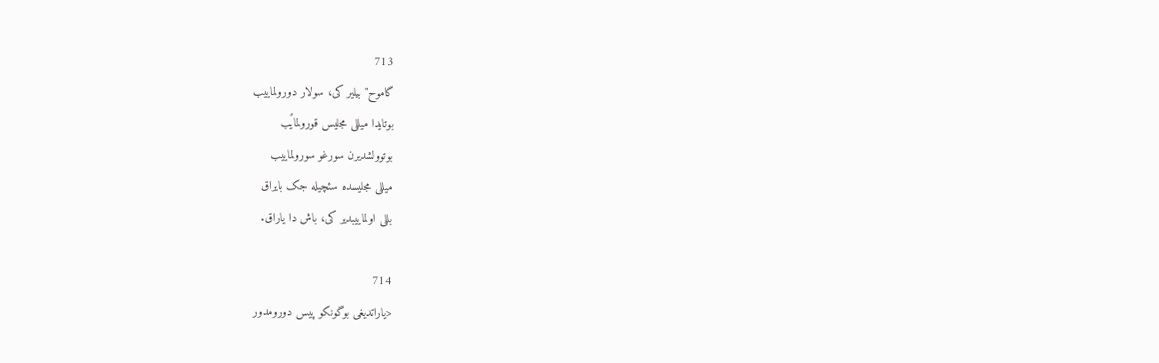713
گاموح" بيلير کی، سولار دورولماييب
بوتایدا ميللی مجليس قورولمايًب
بوتوولشديرن سورغو سورولماييب
ميللی مجليسده سئچيله جک بايراق
بللی اولماييبدير کی، باش دا ياراق.

714
<ياراتديغی بوگونکو پيس دورومدور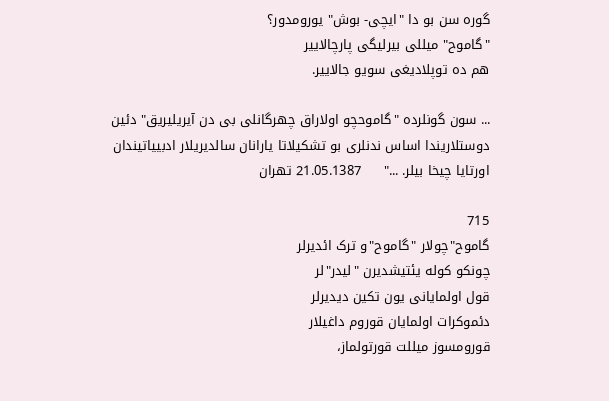گوره سن بو دا "ايچی- بوش" يورومدور؟
"گاموح" ميللی بيرليگی پارچالايير
هم ده توپلاديغی سويو جالايير.

... سون گونلرده "گاموحچو اولاراق چهرگانلی بی دن آيريليريق" دئين دوستلاريندا اساس ندنلری بو تشکيلاتا يارانان سالديريلار ادبيياتيندان اورتايا چيخا بيلر. ..."     21.05.1387 تهران

715
گاموح"چولار "گاموح"و ترک ائديرلر
چونکو کوله يئتيشديرن "ليدر"لر
قول اولمايانی يون تکين ديديرلر
دئموکرات اولمايان قوروم داغيلار
قورومسوز ميللت قورتولماز،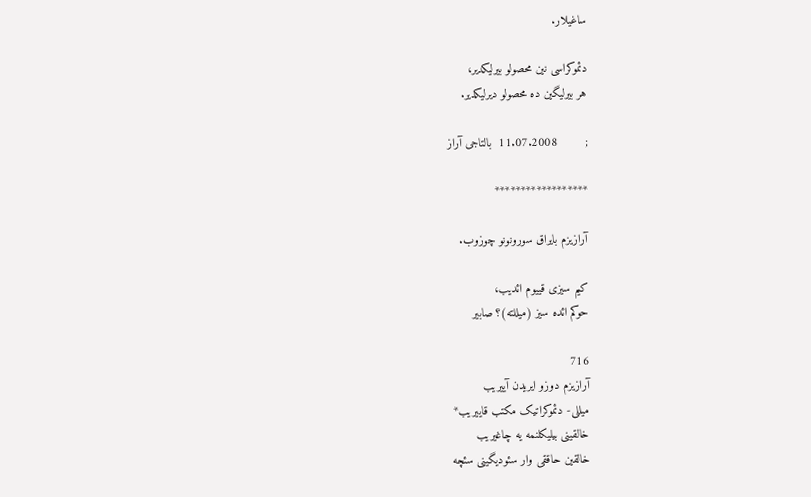ساغيلار.

دئموکراسی نين محصولو بيرليکدير،
هر بيرليگين ده محصولو ديرليکدير.

;        11.07.2008  بالتاجی آراز

******************

آرازيزم بايراق سورونونو چوزوب.

کيم سيزی قييوم ائديب،
حوکم ائده سيز (ميللته)؟ صابير

716
آرازيزم دوزو ايریدن آييريب
ميللی- دئموکراتيک مکتب قاييريب*
خالقينی بيليکلنمه يه چاغيريب
خالقين حاققی وار سئوديگينی سئچه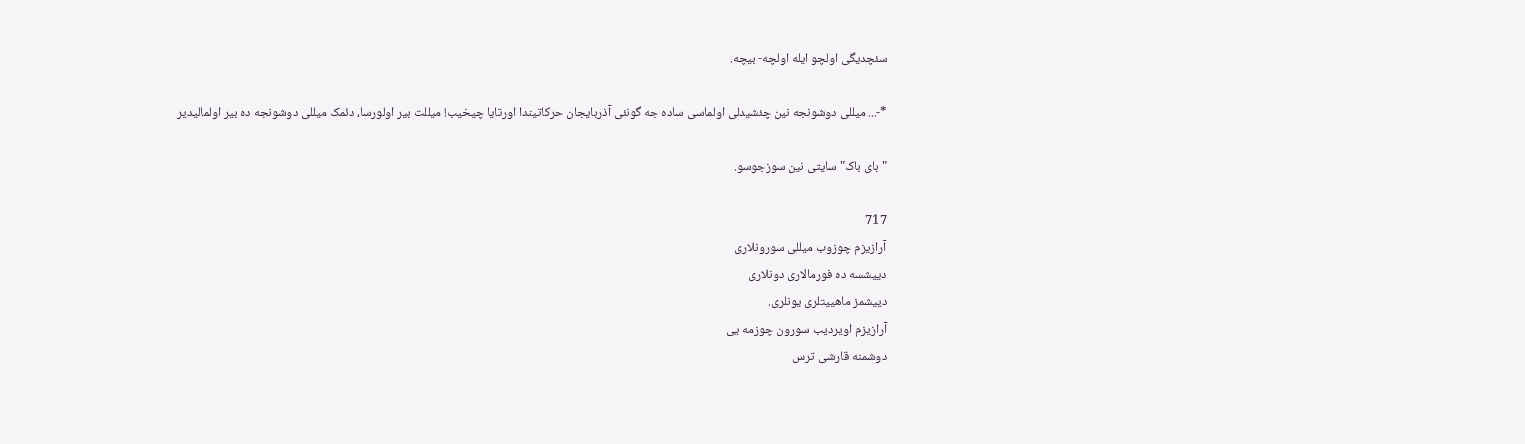سئچديگی اولچو ايله اولچه- بيچه.

*-... ميللی دوشونجه نين چئشيدلی اولماسی ساده جه گونئی آذربايجان حرکاتيندا اورتايا چيخيب! ميللت بير اولورسا، دئمک ميللی دوشونجه ده بير اولماليدير

"بای باک" سايتی نين سوزجوسو.

717
آرازيزم چوزوب ميللی سورونلاری
دييشسه ده فورمالاری دونلاری
دييشمز ماهييتلری يونلری.
آرازيزم اويرديب سورون چوزمه يی
دوشمنه قارشی ترس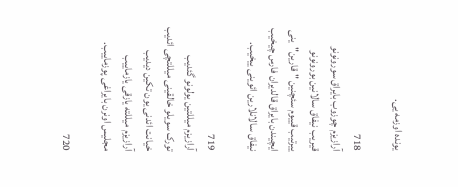يونده اوزمه يی.

718
آرازيزم چوزوب بايراق سورونونو
قيريب نيفاق سالانين بورونونو
ييرتيب قييوم سئچنين "قارين"ينی
ايچيندن بايراق قالديران فارس چيخيب
نيفاق سالانلارين ائوينی ييخيب.

719
آرازيزم ميللتين يولونو گئديب
تورک سويلو خالقينی ميللتچی ائديب
خيانت ائدنی يون تکين ديديب
آرازيزم ميللته يازقی يازماييب
مجليس اونرن بايراغی پوزماييب.

720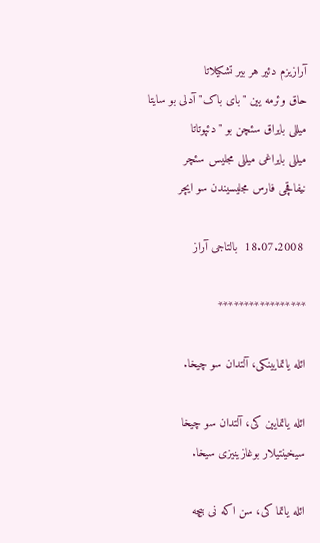آرازيزم دئير هر بير تشکيلاتا
حاق وئرمه يين "بای باک" آدلی بو سايتا
ميللی بايراق سئچن بو "دئپوتاتا
ميللی بايراغی ميللی مجليس سئچر
نيفاقچی فارس مجليسيندن سو ايچر

 18.07.2008  بالتاجی آراز

*****************

ائله ياتمايينکی، آلتدان سو چيخا.

ائله ياتمايين کی، آلتدان سو چيخا
سيخينتيلار بوغازينيزی سيخا.

ائله ياتما کی، سن اکه نی بيچه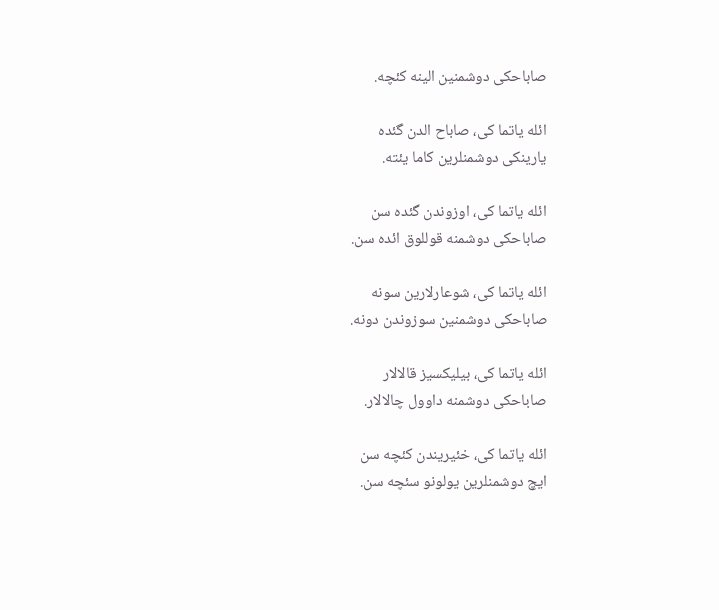صاباحکی دوشمنين الینه کئچه.

ائله ياتما کی، صاباح الدن گئده
يارينکی دوشمنلرين کاما يئته.

ائله ياتما کی، اوزوندن گئده سن
صاباحکی دوشمنه قوللوق ائده سن.

ائله ياتما کی، شوعارلارين سونه
صاباحکی دوشمنين سوزوندن دونه.

ائله ياتما کی، بيليکسيز قالالار
صاباحکی دوشمنه داوول چالالار.

ائله ياتما کی، خئيريندن کئچه سن
ايچ دوشمنلرين يولونو سئچه سن.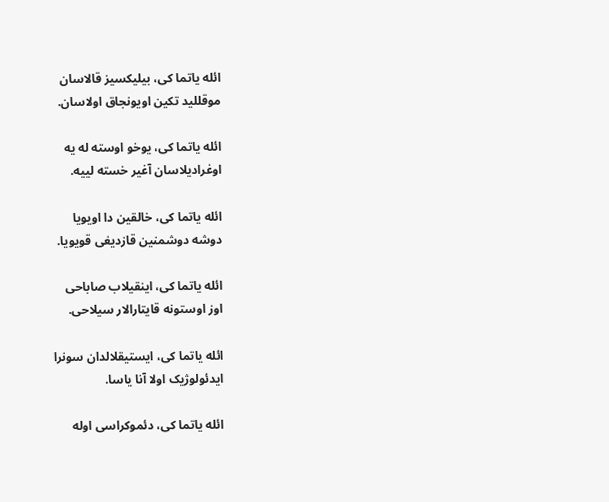ائله ياتما کی، بيليکسيز قالاسان
موقلليد تکين اويونجاق اولاسان.

ائله ياتما کی، يوخو اوسته له يه
اوغراديلاسان آغير خسته لييه.

ائله ياتما کی، خالقين دا اويويا
دوشه دوشمنين قازديغی قويويا.

ائله ياتما کی، اينقيلاب صاباحی
اوز اوستونه قايتارالار سيلاحی.

ائله ياتما کی، ايستيقلالدان سونرا
ايدئولوژيک اولا آنا ياسا.

ائله ياتما کی، دئموکراسی اوله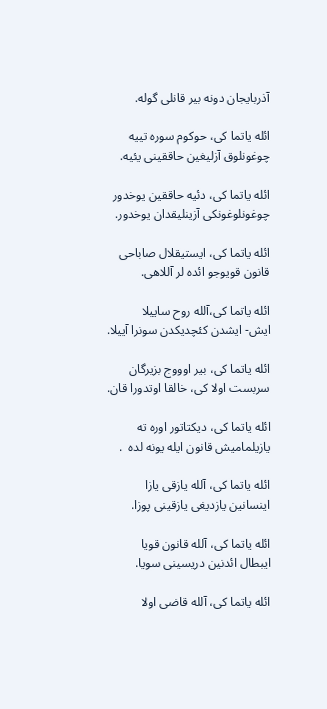آذربايجان دونه بير قانلی گوله.

ائله ياتما کی، حوکوم سوره تييه
چوغونلوق آزليغين حاققينی يئيه.

ائله ياتما کی، دئيه حاققين يوخدور
چوغونلوغونکی آزينليقدان يوخدور.

ائله ياتما کی، ايستيقلال صاباحی
قانون قويوجو ائده لر آللاهی.

ائله ياتما کی،آلله روح ساييلا
ايش- ايشدن کئچديکدن سونرا آييلا.

ائله ياتما کی، بير اوووج بزيرگان
سربست اولا کی، خالقا اوتدورا قان.

ائله ياتما کی، ديکتاتور اوره ته
يازيلماميش قانون ايله يونه لده  .

ائله ياتما کی، آلله يازقی يازا
اينسانين يازديغی يازقينی پوزا.

ائله ياتما کی، آلله قانون قويا
ايبطال ائدنين دریسینی سويا.

ائله ياتما کی، آلله قاضی اولا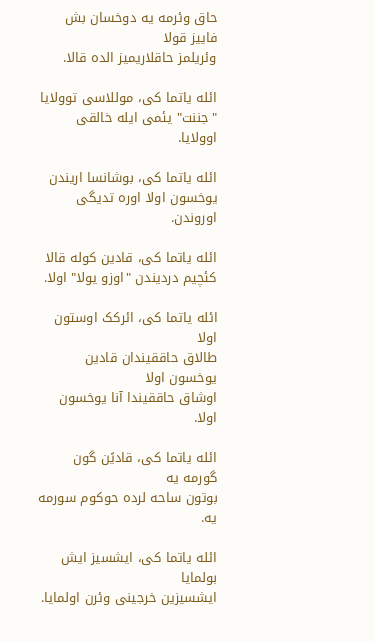حاق وئرمه يه دوخسان بش فاييز قولا
وئريلمز حاقلاريميز الده قالا.

ائله ياتما کی، موللاسی توولايا
"جننت" يئمی ايله خالقی اوولايا.

ائله ياتما کی، بوشانسا اريندن
يوخسون اولا اوره تديگی اوروندن.

ائله ياتما کی، قادين کوله قالا
کئچيم درديندن "اوزو يولا" اولا.

ائله ياتما کی، ائرکک اوستون اولا
طالاق حاققيندان قادين يوخسون اولا
اوشاق حاققيندا آنا يوخسون اولا.

ائله ياتما کی، قاديًن گون گورمه يه
بوتون ساحه لرده حوکوم سورمه يه.

ائله ياتما کی، ايشسيز ايش بولمايا
ايشسيزين خرجینی وئرن اولمايا.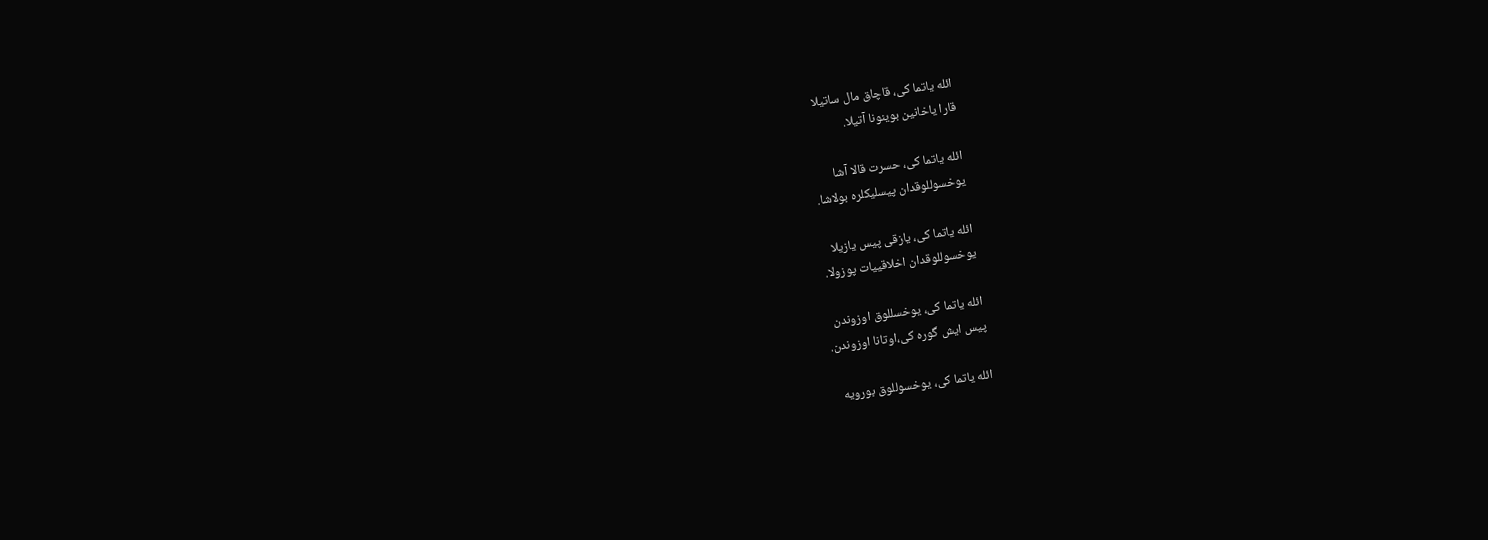ائله ياتما کی، قاچاق مال ساتيلا
قارا ياخانين بوينونا آتيلا.

ائله ياتما کی، حسرت قالا آشا
يوخسوللوقدان پيسليکلره بولاشا.

ائله ياتما کی، يازقی پيس يازيلا
يوخسوللوقدان اخلاقييات پوزولا.

ائله ياتما کی، يوخسللوق اوزوندن
پيس ايش گوره کی،اوتانا اوزوندن.

ائله ياتما کی، يوخسوللوق بورويه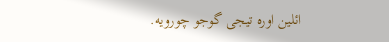ائلين اوره تيجی گوجو چورويه.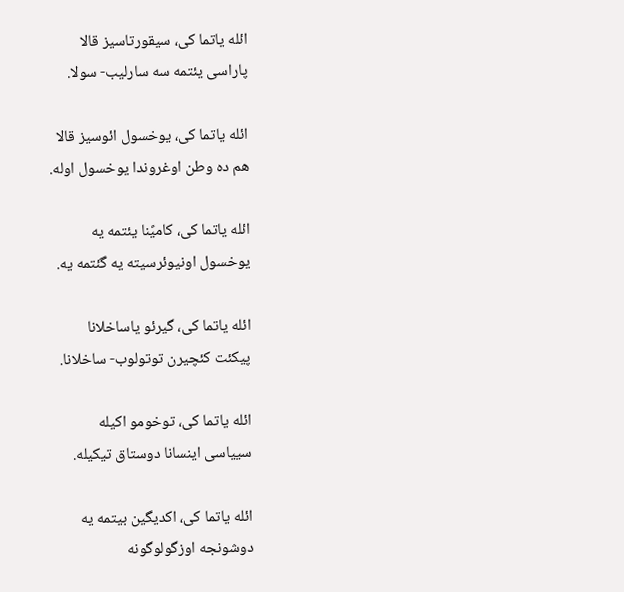ائله ياتما کی، سيقورتاسيز قالا
پاراسی يئتمه سه سارليب- سولا.

ائله ياتما کی، يوخسول ائوسيز قالا
هم ده وطن اوغروندا يوخسول اوله.

ائله ياتما کی، کاميًنا يئتمه يه
يوخسول اونيوئرسيته يه گئتمه يه.

ائله ياتما کی، گيرئو ياساخلانا
پيکئت کئچيرن توتولوب- ساخلانا.

ائله ياتما کی، توخومو اکيله
سيياسی اينسانا دوستاق تيکيله.

ائله ياتما کی، اکديگين بيتمه يه
دوشونجه اوزگولوگونه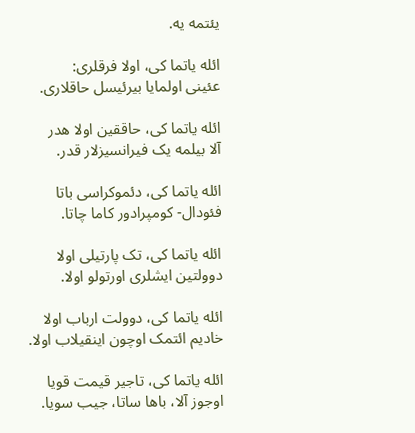يئتمه يه.

ائله ياتما کی، اولا فرقلری:
عئينی اولمايا بيرئيسل حاقلاری.

ائله ياتما کی، حاققين اولا هدر
آلا بيلمه يک فيرانسيزلار قدر.

ائله ياتما کی، دئموکراسی باتا
فئودال- کومپرادور کاما چاتا.

ائله ياتما کی، تک پارتيلی اولا
دوولتين ايشلری اورتولو اولا.

ائله ياتما کی، دوولت ارباب اولا
خاديم ائتمک اوچون اينقيلاب اولا.

ائله ياتما کی، تاجير قيمت قويا
اوجوز آلا، باها ساتا، جيب سويا.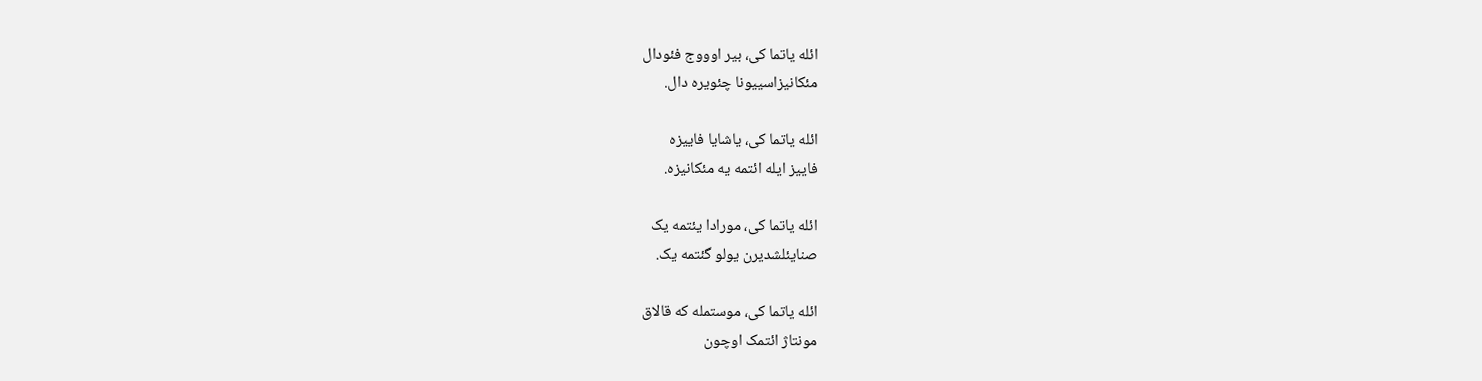ائله ياتما کی، بير اوووج فئودال
مئکانيزاسييونا چئويره دال.

ائله ياتما کی، ياشايا فاييزه
فاييز ايله ائتمه يه مئکانيزه.

ائله ياتما کی، مورادا يئتمه يک
صنايئلشديرن يولو گئتمه يک.

ائله ياتما کی، موستمله که قالاق
مونتاژ ائتمک اوچون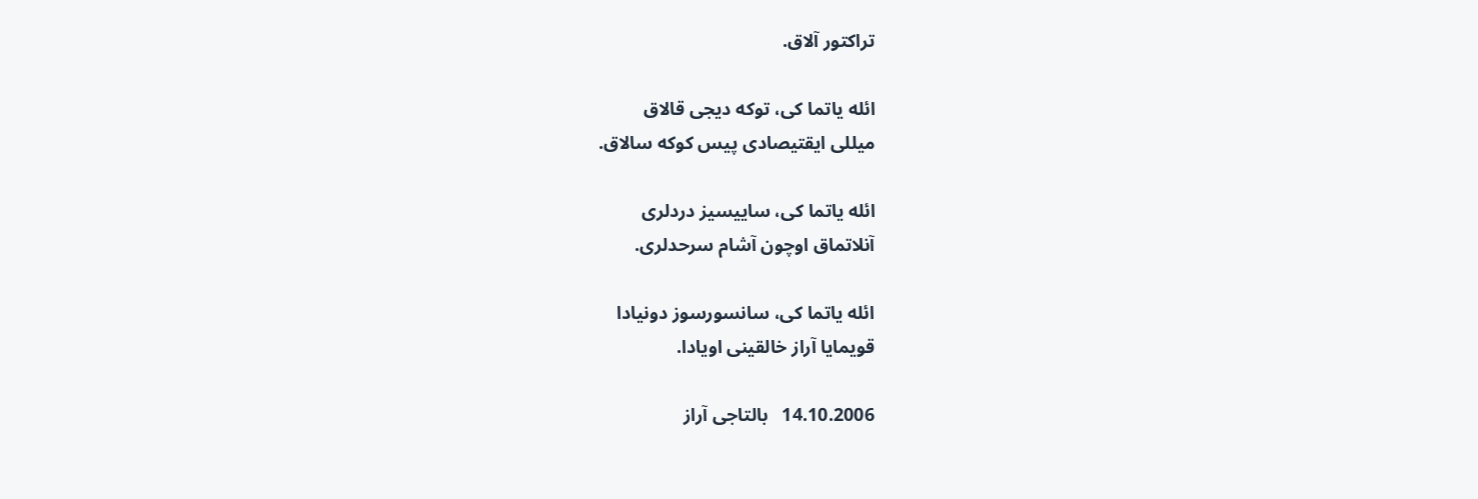تراکتور آلاق.

ائله ياتما کی، توکه ديجی قالاق
ميللی ايقتيصادی پيس کوکه سالاق.

ائله ياتما کی، ساييسيز دردلری
آنلاتماق اوچون آشام سرحدلری.

ائله ياتما کی، سانسورسوز دونيادا
قويمايا آراز خالقينی اويادا.

14.10.2006   بالتاجی آراز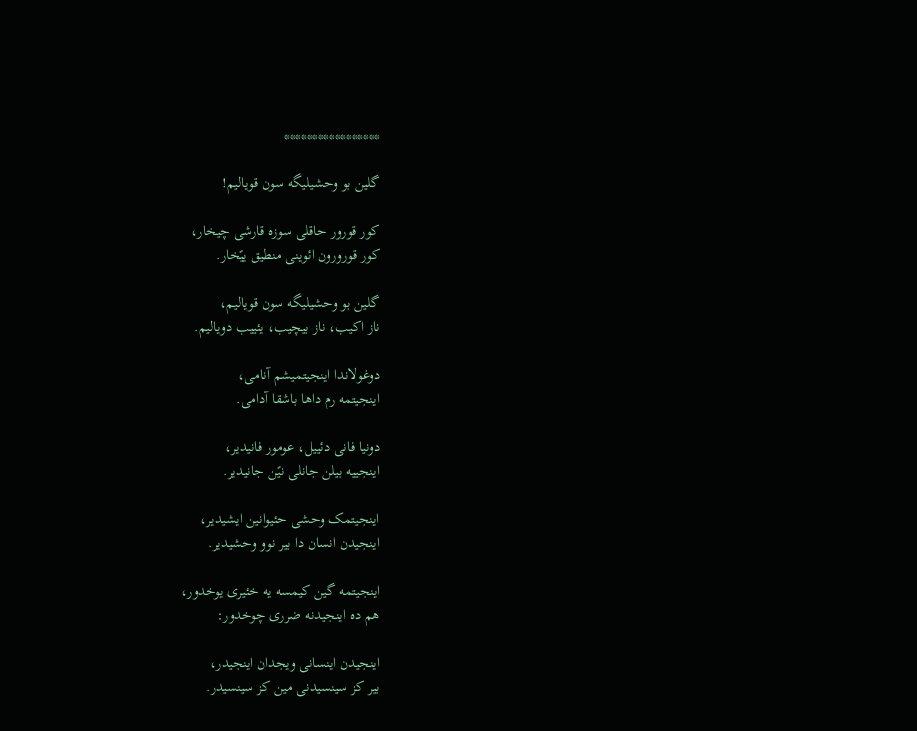*****************

گلين بو وحشیليگه سون قوياليم!

کور قورور حاقلی سوزه قارشی چيخار،
کور قورورون ائوينی منطيق ييًخار.

گلين بو وحشیليگه سون قوياليم،
ناز اکيب، ناز بيچيب، يئييب دوياليم.

دوغولاندا اينجيتميشم آنامی،
اينجيتمه رم داها باشقا آدامی.

دونيا فانی دئييل، عومور فانيدير،
اينجیيه بيلن جانلی نيًن جانيدير.

اينجيتمک وحشی حئيوانين ايشیدیر،
اينجيدن انسان دا بير نوو وحشیدیر.

اينجيتمه گين کيمسه يه خئيری يوخدور،
هم ده اينجيدنه ضرری چوخدور:

اينجيدن اينسانی ويجدان اينجيدر،
بير کز سينسيدنی مين کز سينسيدر.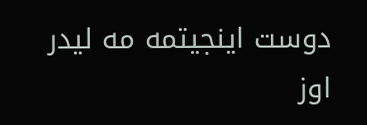دوست اينجيتمه مه ليدر اوز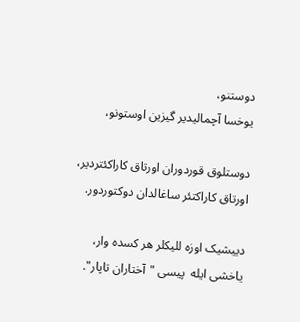دوستنو،
يوخسا آچماليدير گيزين اوستونو،

دوستلوق قوردوران اورتاق کاراکئتردیر،
اورتاق کاراکتئر ساغالدان دوکتوردور.

دييشيک اوزه لليکلر هر کسده وار،
ياخشی ايله  پيسی "آختاران تاپار".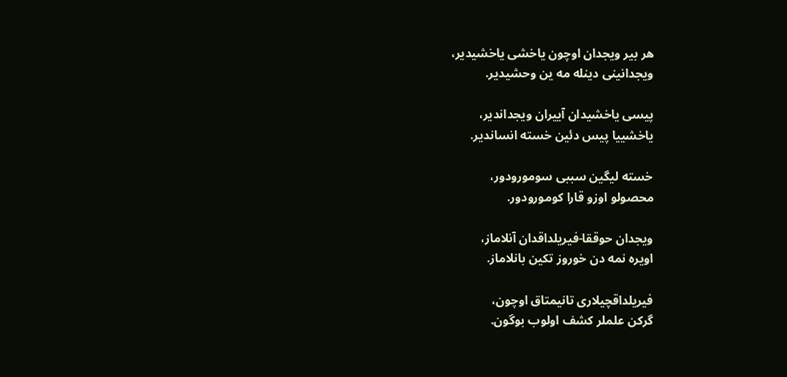هر بير ويجدان اوچون ياخشی ياخشیدیر،
ويجدانينی دينله مه ين وحشیدیر.

پيسی ياخشيدان آييران ويجداندیر،
ياخشييا پيس دئين خسته انساندیر.

خسته ليگين سببی سومورودور،
محصولو اوزو قارا کومورودور.

ويجدان حوققا-فيريلداقدان آنلاماز،
اويره نمه دن خوروز تکين بانلاماز.

فيريلداقچيلاری تانيمتاق اوچون،
گرکن علملر کشف اولوب بوگون.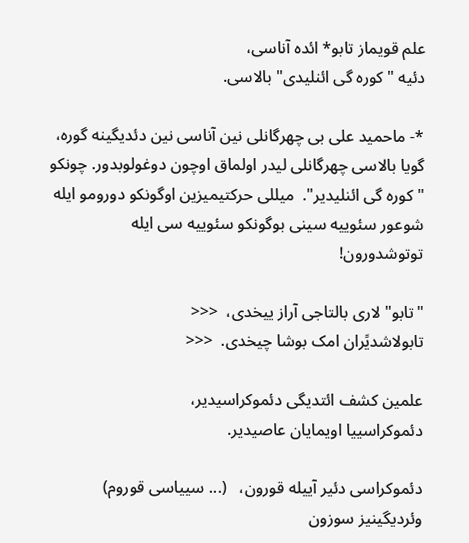علم قويماز تابو* ائده آناسی،
دئيه "کوره گی ائنلیدی" بالاسی.

*- ماحميد علی بی چهرگانلی نين آناسی نين دئديگينه گوره، گويا بالاسی چهرگانلی ليدر اولماق اوچون دوغولوبدور. چونکو "کوره گی ائنليدير".  ميللی حرکتيميزين اوگونکو دورومو ايله شوعور سئوييه سینی بوگونکو سئوييه سی ايله توتوشدورون!

"تابو" لاری بالتاجی آراز ييخدی،  <<<
تابولاشديًران امک بوشا چيخدی.  <<<

علمين کشف ائتديگی دئموکراسيدير،
دئموکراسييا اويمايان عاصيدير.

دئموکراسی دئير آييله قورون،   (... سيياسی قوروم)
وئرديگينيز سوزون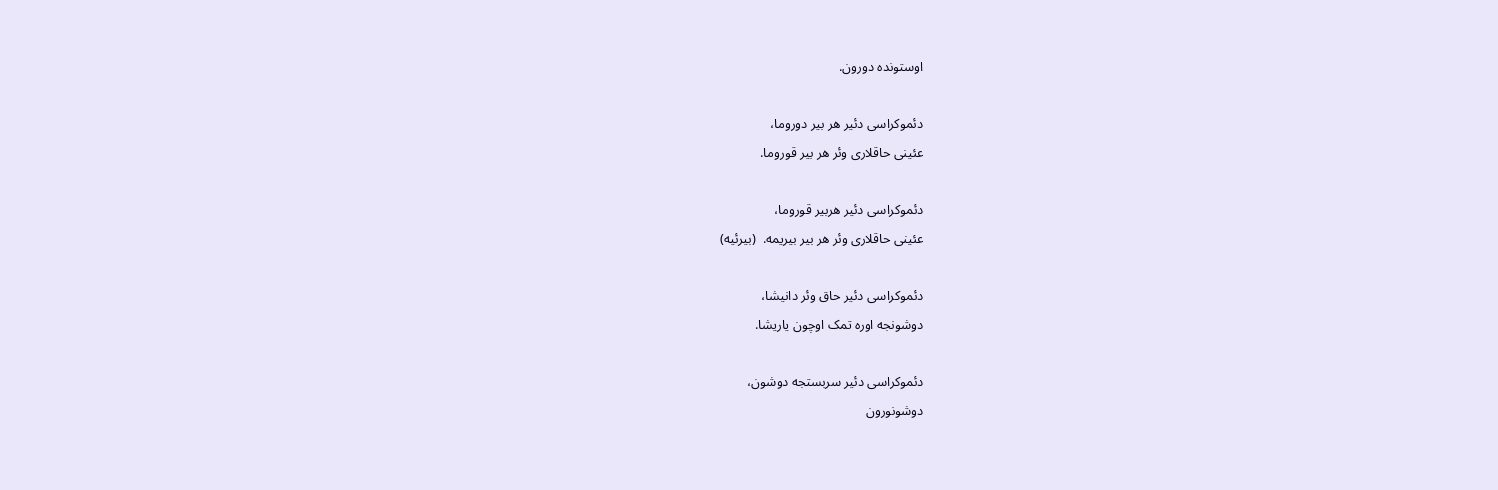اوستونده دورون.

دئموکراسی دئير هر بير دوروما،
عئينی حاقلاری وئر هر بير قوروما.

دئموکراسی دئير هربير قوروما،
عئينی حاقلاری وئر هر بير بيريمه.  (بيرئيه)

دئموکراسی دئير حاق وئر دانيشا،
دوشونجه اوره تمک اوچون ياريشا.

دئموکراسی دئير سربستجه دوشون،
دوشونورون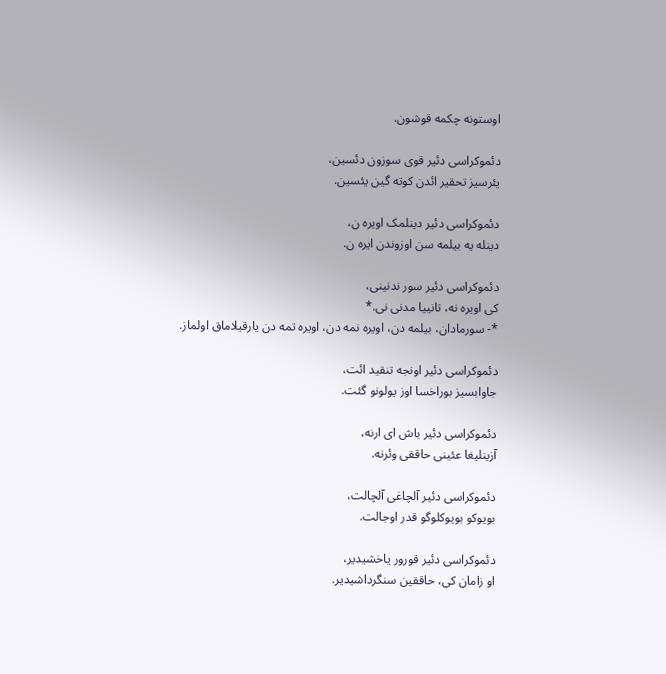اوستونه چکمه قوشون.

دئموکراسی دئير قوی سوزون دئسين،
يئرسيز تحقير ائدن کوته گين يئسين.

دئموکراسی دئير دينلمک اويره ن،
دينله يه بيلمه سن اوزوندن ايره ن.

دئموکراسی دئير سور ندنینی،
کی اويره نه، تانييا مدنی نی.*
*- سورمادان، بيلمه دن، اويره نمه دن، اويره تمه دن يارقيلاماق اولماز.

دئموکراسی دئير اونجه تنقيد ائت،
جاوابسيز بوراخسا اوز يولونو گئت.

دئموکراسی دئير باش ای ارنه،
آزينليغا عئينی حاققی وئرنه.

دئموکراسی دئير آلچاغی آلچالت،
بويوکو بويوکلوگو قدر اوجالت.

دئموکراسی دئير قورور ياخشيدیر،
او زامان کی، حاققين سنگرداشيدیر.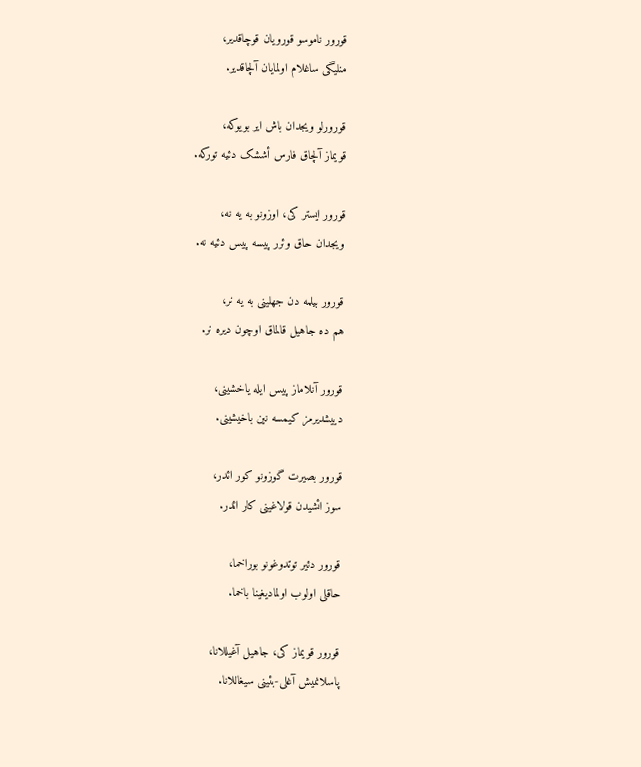قورور ناموسو قورويان قوچاقدير،
منليگی ساغلام اولمايان آلچاقدير.

قورورلو ويجدان باش اير بويوکه،
قويماز آلچاق فارس أششک دئيه تورکه.

قورور ايستر کی، اوزونو به يه نه،
ويجدان حاق وئرر پيسه پيس دئيه نه.

قورور بيلمه دن جهلینی به يه نر،
هم ده جاهيل قالماق اوچون ديره نر.

قورور آنلاماز پيس ايله ياخشينی،
دييشديرمز کيمسه نين باخيشينی.

قورور بصيرت گوزونو کور ائدر،
سوز ائشيدن قولاغينی کار ائدر.

قورور دئير توتدوغونو بوراخما،
حاقلی اولوب اولماديغينا باخما.

قورور قويماز کی، جاهيل آغيللانا،
پاسلانميش آغلی-بئينی سيغاللانا.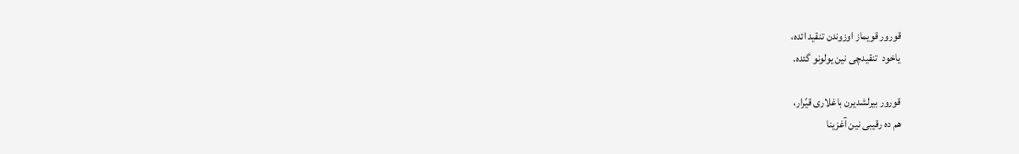قورور قويماز اوزوندن تنقيد ائده،
ياخود  تنقيدچی نين يولونو گئده.

قورور بيرلشديرن باغلاری قيًرار،
هم ده رقيبی نين آغزينا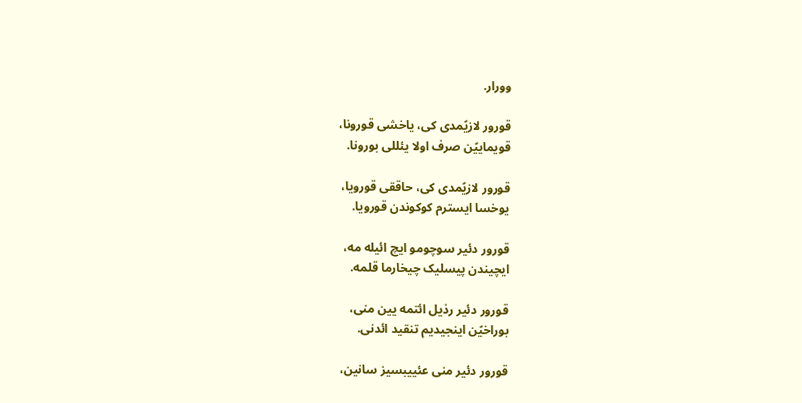وورار.

قورور لازيًمدی کی، ياخشی قورونا،
قويماييًن صرف اولا يئللی بورونا.

قورور لازيًمدی کی، حاققی قورويا،
يوخسا ايسترم کوکوندن قورويا.

قورور دئير سوچومو ايچ ائيله مه،
ايچيندن پيسليک چيخارما قلمه.

قورور دئير رذيل ائتمه يين منی،
بوراخيًن اينجيديم تنقيد ائدنی.

قورور دئير منی عئييبسيز سانين،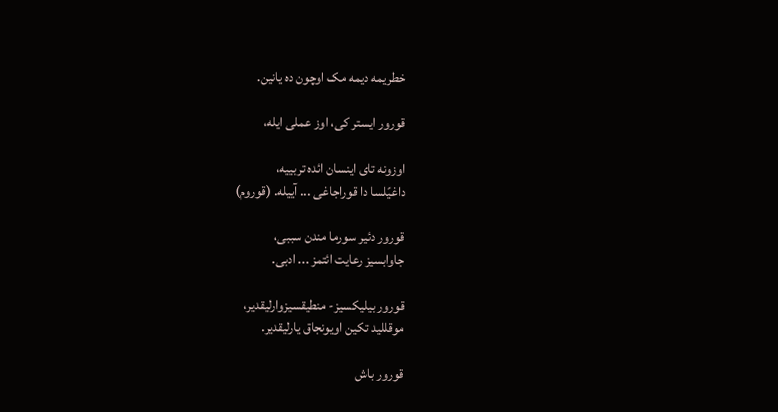خطريمه ديمه مک اوچون ده يانين.

قورور ايستر کی، اوز عملی ايله،

اوزونه تای اينسان ائده تربييه،
داغيًلسا دا قوراجاغی ... آييله. (قوروم)

قورور دئير سورما مندن سببی،
جاوابسيز رعايت ائتمز ... ادبی.

قورور بيليکسيز- منطيقسيزوارليقدير،
موقلليد تکين اويونجاق يارليقدير.

قورور باش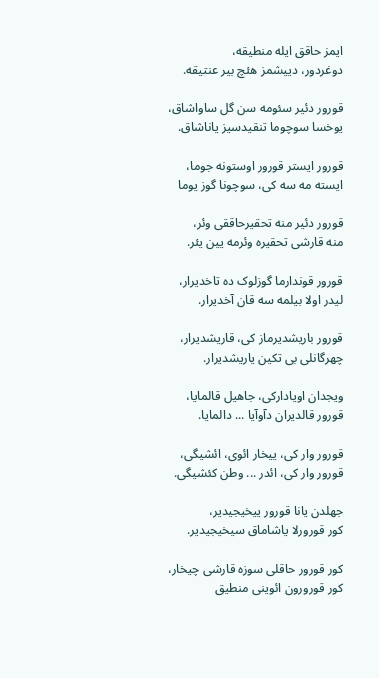ايمز حاقق ايله منطيقه،
دوغردور، دييشمز هئچ بير عنتيقه.

قورور دئير سئومه سن گل ساواشاق،
يوخسا سوچوما تنقيدسيز ياناشاق.

قورور ايستر قورور اوستونه جوما،
ايسته مه سه کی، سوچونا گوز يوما

قورور دئير منه تحقيرحاققی وئر،
منه قارشی تحقيره وئرمه يين يئر.

قورور قوندارما گوزلوک ده تاخديرار،
ليدر اولا بيلمه سه قان آخديرار.

قورور باريشديرماز کی، قاريشديرار،
چهرگانلی بی تکين ياريشديرار.

ويجدان اويادارکی، جاهيل قالمايا،
قورور قالديران دآوآيا ... دالمايا.

قورور وار کی، ييخار ائوی، ائشیگی،
قورور وار کی، ائدر ... وطن کئشيگی.

جهلدن يانا قورور ييخيجيدير،
کور قورورلا ياشاماق سيخیجيدير.

کور قورور حاقلی سوزه قارشی چيخار،
کور قورورون ائوينی منطيق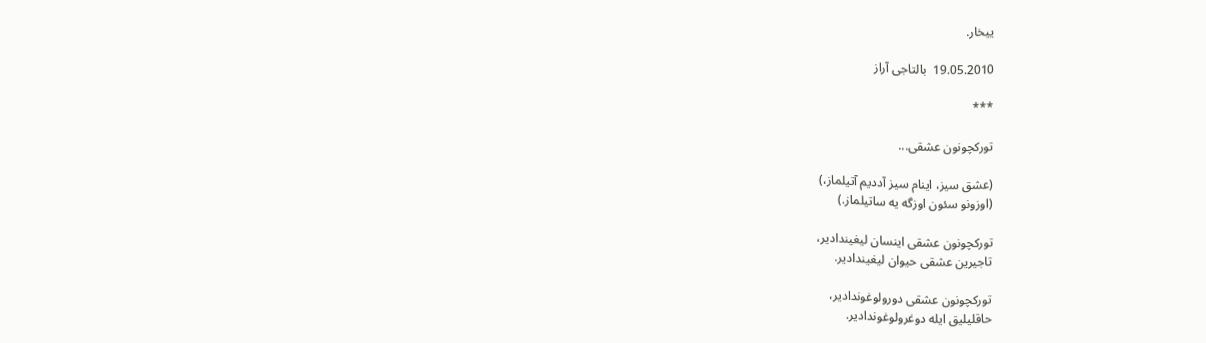ييخار.

19.05.2010  بالتاجی آراز

***

تورکچونون عشقی...

(عشق سيز، اينام سيز آدديم آتيلماز،)
(اوزونو سئون اوزگه يه ساتيلماز.)

تورکچونون عشقی اينسان ليغيندادير،
تاجيرين عشقی حيوان ليغيندادير.

تورکچونون عشقی دورولوغوندادير،
حاقليليق ايله دوغرولوغوندادير.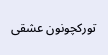تورکچونون عشقی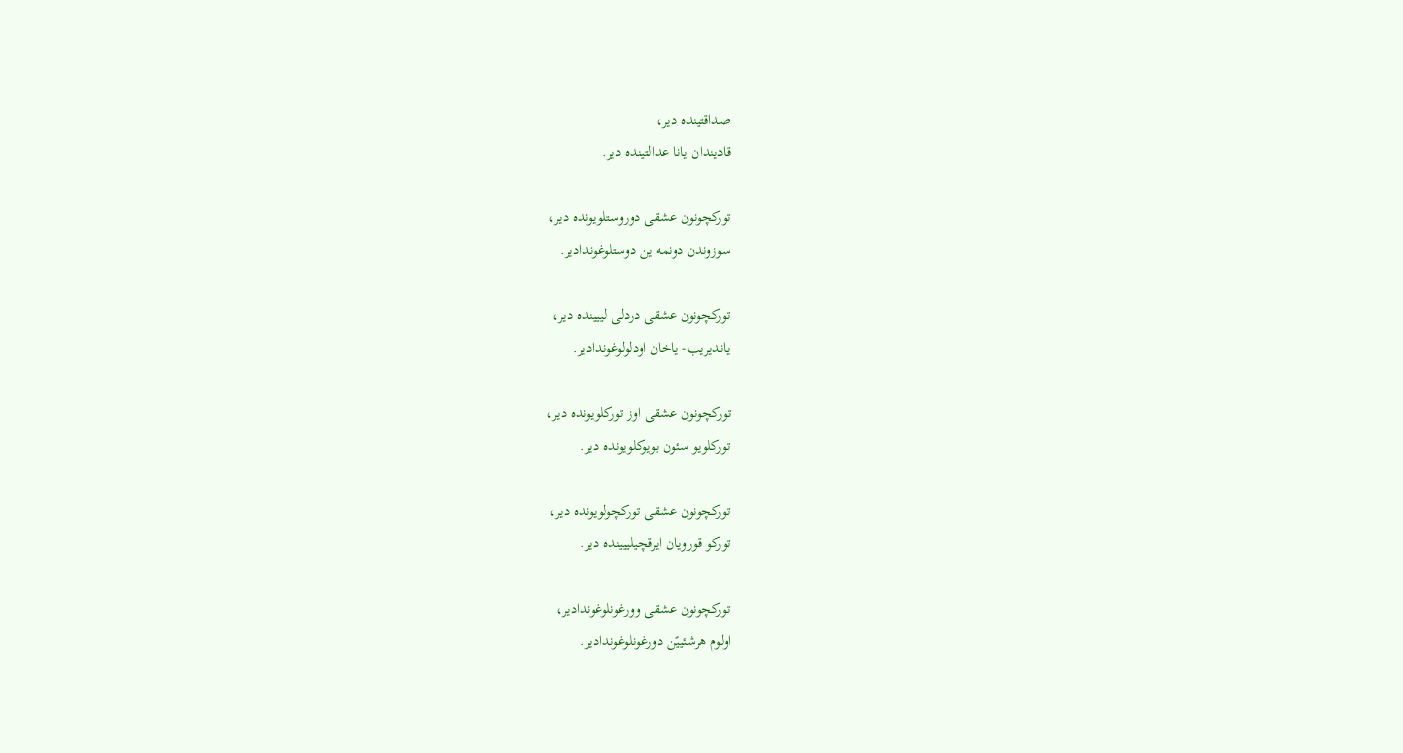صداقتينده دير،
قاديندان يانا عدالتينده دير.

تورکچونون عشقی دوروستلويونده دير،
سوزوندن دونمه ين دوستلوغوندادير.

تورکچونون عشقی دردلی ليیينده دير،
يانديريب- ياخان اودلولوغوندادير.

تورکچونون عشقی اوز تورکلويونده دير،
تورکلويو سئون بويوکلويونده دير.

تورکچونون عشقی تورکچولویونده دير،
تورکو قورويان ايرقچيليیينده دير.

تورکچونون عشقی وورغونلوغوندادير،
اولوم هرشئیيًن دورغونلوغوندادير.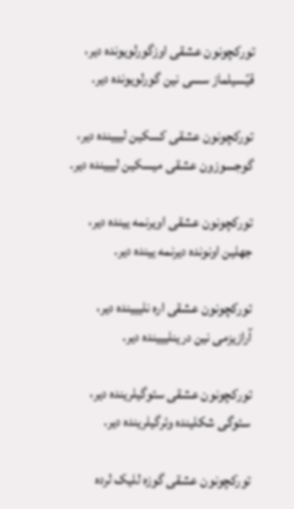تورکچونون عشقی اوزگورلويونده دير،
قيًسيلماز سسی نين گورلويونده دير.

تورکچونون عشقی کسکين ليیينده دير،
گوجسوزون عشقی ميسکين ليیينده دير.

تورکچونون عشقی اويرنمه یينده دير،
جهلين اونونده ديرنمه یينده دير.

تورکچونون عشقی اره نليیينده دير،
آرازيزمی نين درينليیينده دير.

تورکچونون عشقی سئوگيلرينده دير،
سئوگی شکلينده وئرگيلرينده دير.

تورکچونون عشقی گوزه لليک لرده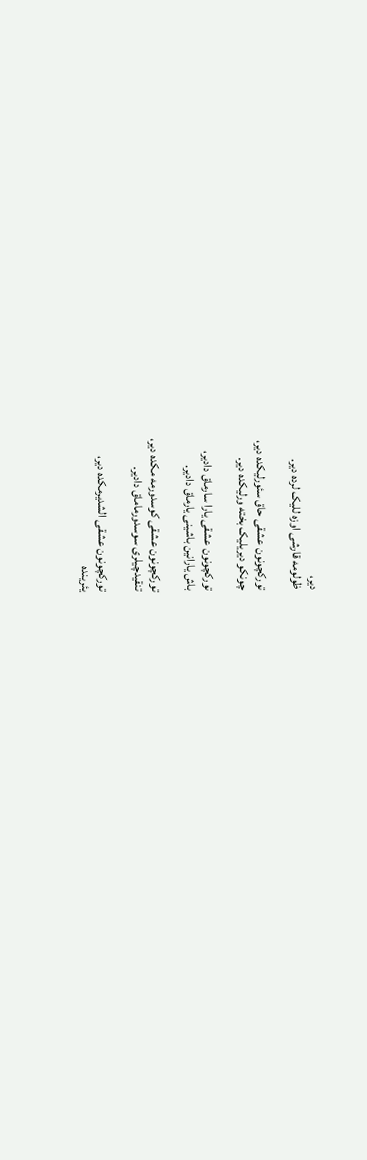دير،
ظولومه قارشی اوزه لليک لرده دير.

تورکچونون عشقی حاق سئورليکده دير،
چونکو ديريليک بخته ورليکده دير.

تورکچونون عشقی يارا سارماق دادير،
باش يارانين باشينی يارماق دادير.

تورکچونون عشقی کوسدورمه مکده دير،
تنقيدچیلری سوسدورماماق دادير.

تورکچونون عشقی الشديرمکده دير،
يئرينده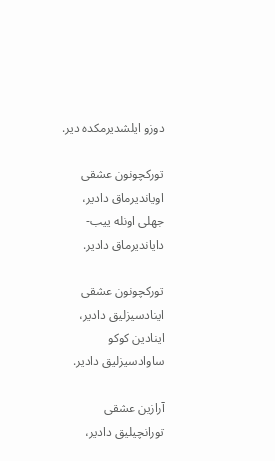دوزو ايلشديرمکده دير.

تورکچونون عشقی اويانديرماق دادير،
جهلی اونله ييب- دايانديرماق دادير.

تورکچونون عشقی اينادسيزليق دادير،
اينادين کوکو ساوادسيزليق دادير.

آرازين عشقی تورانچيليق دادير،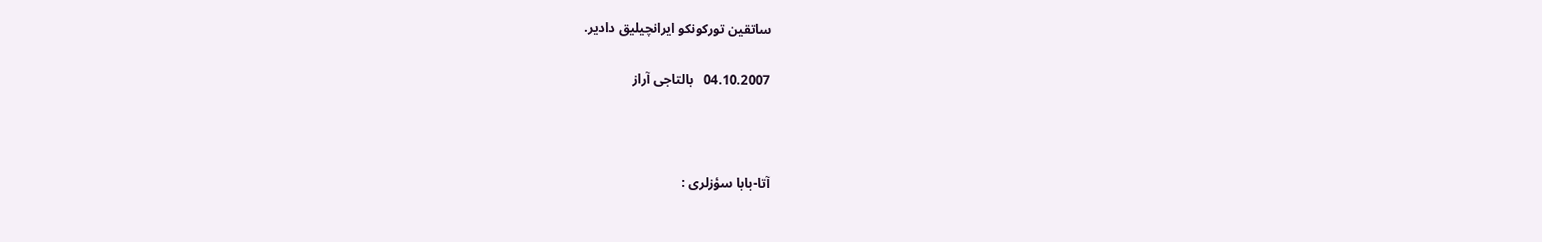ساتقين تورکونکو ايرانچيليق دادير.

04.10.2007   بالتاجی آراز



آتا-بابا سؤزلری :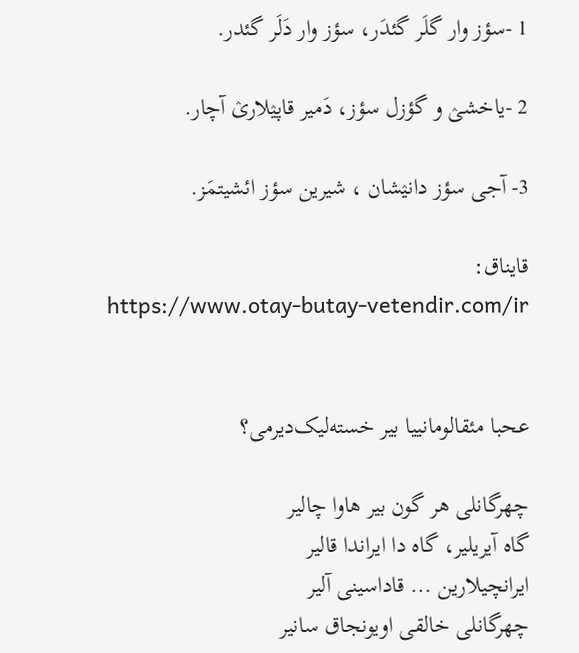1 -سؤز وار گلَر گئدَر، سؤز وار دَلَر گئدر.

2 -یاخشؽ و گؤزل سؤز، دَمیر قاپؽلارؽ آچار.

3- آجی سؤز دانؽشان ، شیرین سؤز ائشیتمَز.

قایناق:
https://www.otay-butay-vetendir.com/ir


عحبا مئقالومانییا بیر خسته‌لیک‌دیرمی؟

چهرگانلی هر گون بير هاوا چالير
گاه آيريلير، گاه دا ايراندا قالير
ايرانچیلارين ... قاداسینی آلير
چهرگانلی خالقی اويونجاق سانير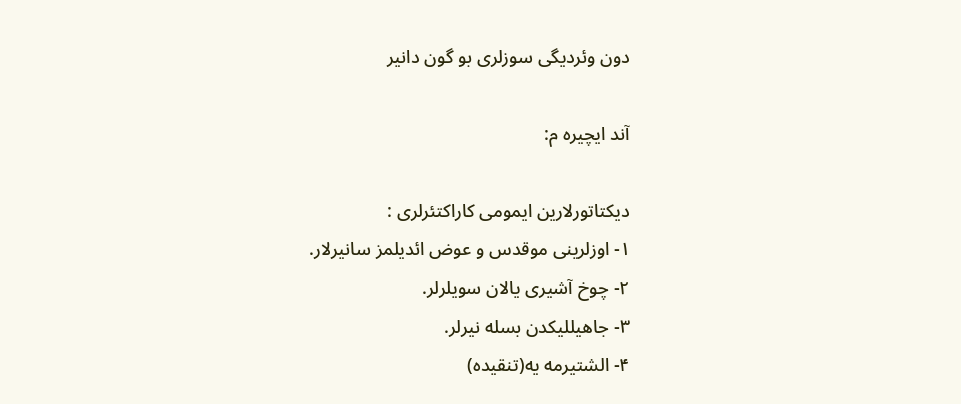دون وئرديگی سوزلری بو گون دانير

آند ایچیره م:

دیکتاتورلارین ایمومی کاراکتئرلری :
۱- اوزلرینی موقدس و عوض ائدیلمز سانیرلار.
۲- چوخ آشیری یالان سویلرلر.
۳- جاهیللیکدن بسله نیرلر.
۴- الشتیرمه یه(تنقیده)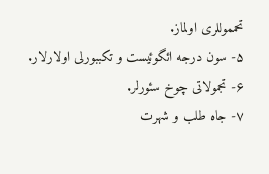تحمموللری اولماز.
۵- سون درجه ائگوئیست و تکببورلی اولارلار.
۶- تجمولاتی چوخ سئورلر.
۷- جاه طلب و شهرت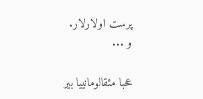پرست اولارلار.
و ...

عحبا مئقالومانییا بیر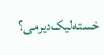خسته‌لیک‌دیرمی؟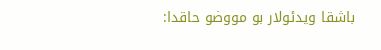باشقا ویدئولار بو مووضو حاقدا: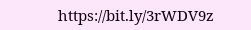https://bit.ly/3rWDV9z